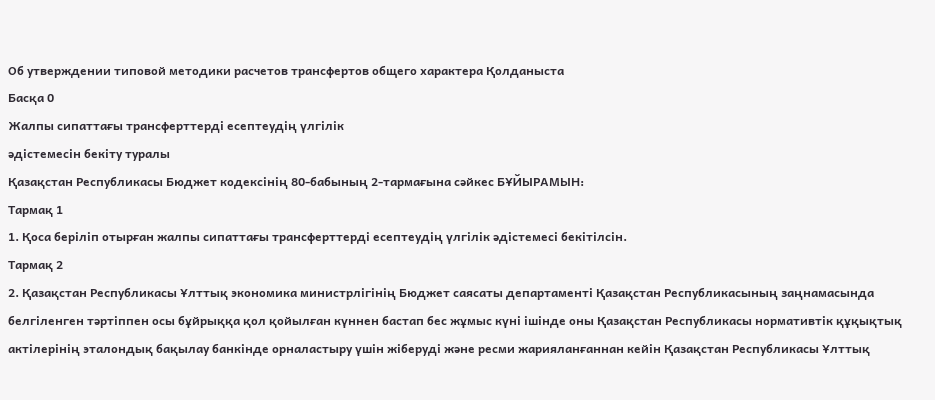Об утверждении типовой методики расчетов трансфертов общего характера Қолданыста
Басқа 0
Жалпы сипаттағы трансферттерді есептеудің үлгілік
әдістемесін бекіту туралы
Қазақстан Республикасы Бюджет кодексінің 80-бабының 2-тармағына сәйкес БҰЙЫРАМЫН:
Тармақ 1
1. Қоса беріліп отырған жалпы сипаттағы трансферттерді есептеудің үлгілік әдістемесі бекітілсін.
Тармақ 2
2. Қазақстан Республикасы Ұлттық экономика министрлігінің Бюджет саясаты департаменті Қазақстан Республикасының заңнамасында белгіленген тәртіппен осы бұйрыққа қол қойылған күннен бастап бес жұмыс күні ішінде оны Қазақстан Республикасы нормативтік құқықтық актілерінің эталондық бақылау банкінде орналастыру үшін жіберуді және ресми жарияланғаннан кейін Қазақстан Республикасы Ұлттық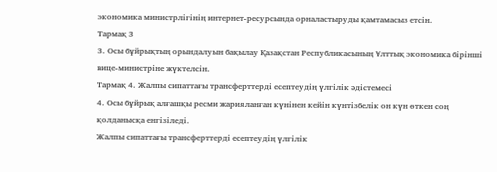экономика министрлігінің интернет-ресурсында орналастыруды қамтамасыз етсін.
Тармақ 3
3. Осы бұйрықтың орындалуын бақылау Қазақстан Республикасының Ұлттық экономика бірінші вице-министріне жүктелсін.
Тармақ 4. Жалпы сипаттағы трансферттерді есептеудің үлгілік әдістемесі
4. Осы бұйрық алғашқы ресми жарияланған күнінен кейін күнтізбелік он күн өткен соң қолданысқа енгізіледі.
Жалпы сипаттағы трансферттерді есептеудің үлгілік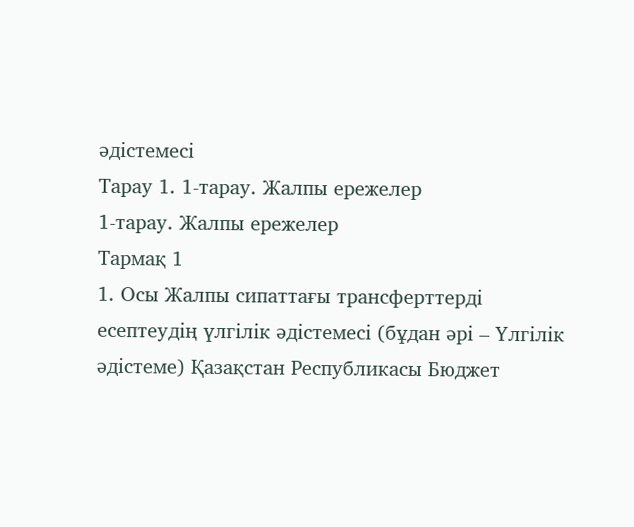әдістемесі
Тарау 1. 1-тарау. Жалпы ережелер
1-тарау. Жалпы ережелер
Тармақ 1
1. Осы Жалпы сипаттағы трансферттерді есептеудің үлгілік әдістемесі (бұдан әрі – Үлгілік әдістеме) Қазақстан Республикасы Бюджет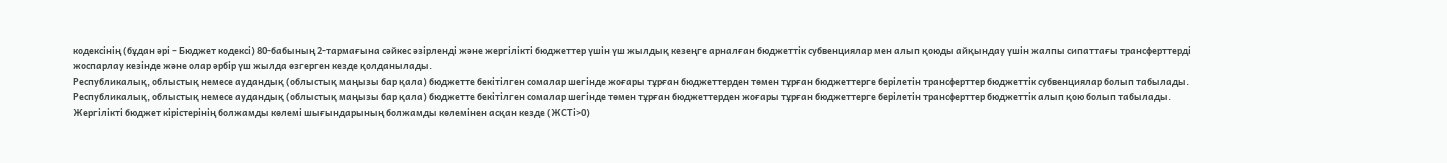кодексінің (бұдан әрі – Бюджет кодексі) 80-бабының 2-тармағына сәйкес әзірленді және жергілікті бюджеттер үшін үш жылдық кезеңге арналған бюджеттік субвенциялар мен алып қоюды айқындау үшін жалпы сипаттағы трансферттерді жоспарлау кезінде және олар әрбір үш жылда өзгерген кезде қолданылады.
Республикалық, облыстық немесе аудандық (облыстық маңызы бар қала) бюджетте бекітілген сомалар шегінде жоғары тұрған бюджеттерден төмен тұрған бюджеттерге берілетін трансферттер бюджеттік субвенциялар болып табылады.
Республикалық, облыстық немесе аудандық (облыстық маңызы бар қала) бюджетте бекітілген сомалар шегінде төмен тұрған бюджеттерден жоғары тұрған бюджеттерге берілетін трансферттер бюджеттік алып қою болып табылады.
Жергілікті бюджет кірістерінің болжамды көлемі шығындарының болжамды көлемінен асқан кезде (ЖСТі>0)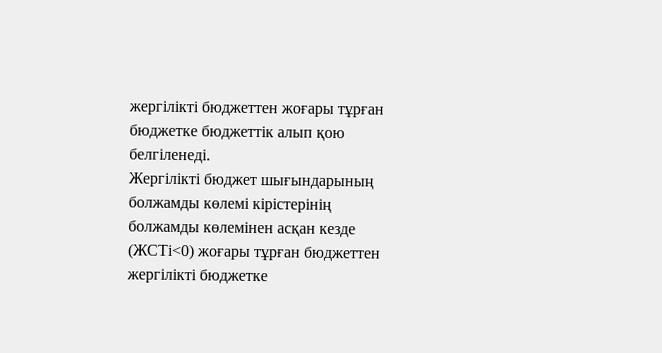жергілікті бюджеттен жоғары тұрған бюджетке бюджеттік алып қою белгіленеді.
Жергілікті бюджет шығындарының болжамды көлемі кірістерінің болжамды көлемінен асқан кезде (ЖСТі<0) жоғары тұрған бюджеттен жергілікті бюджетке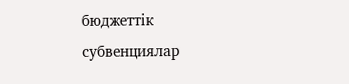бюджеттік субвенциялар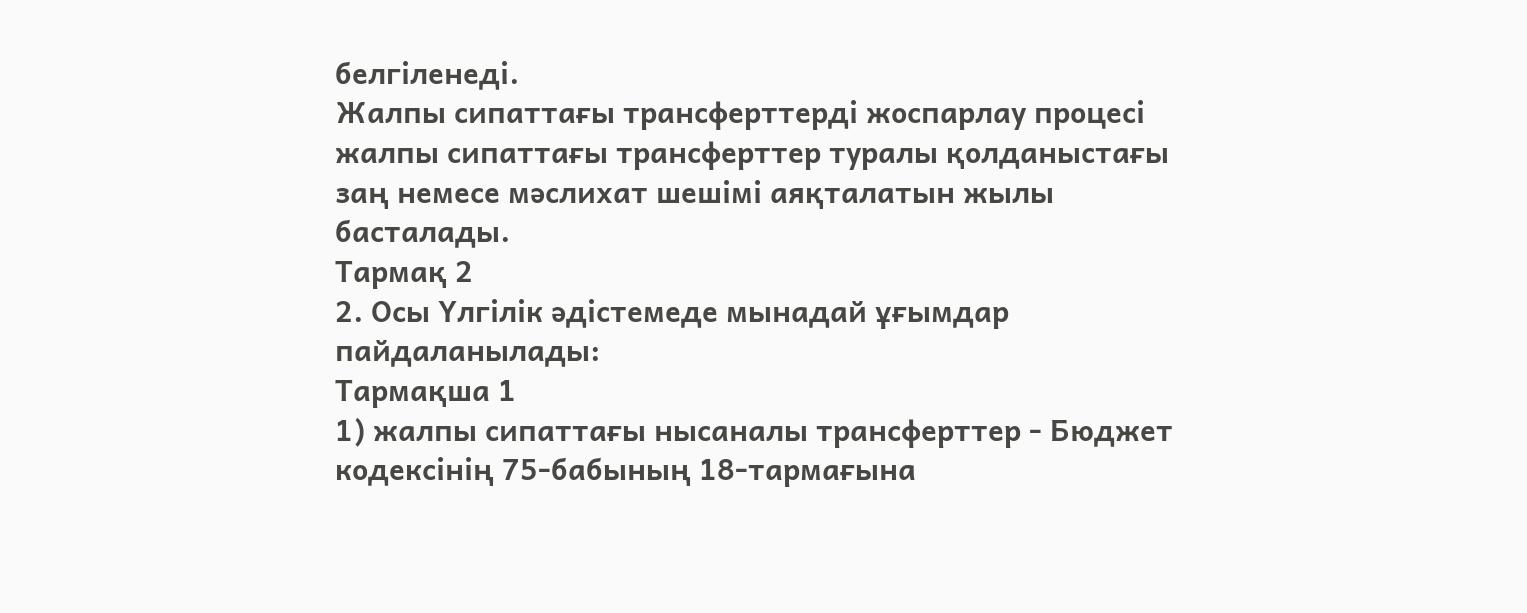белгіленеді.
Жалпы сипаттағы трансферттерді жоспарлау процесі жалпы сипаттағы трансферттер туралы қолданыстағы заң немесе мәслихат шешімі аяқталатын жылы басталады.
Тармақ 2
2. Осы Үлгілік әдістемеде мынадай ұғымдар пайдаланылады:
Тармақша 1
1) жалпы сипаттағы нысаналы трансферттер - Бюджет кодексінің 75-бабының 18-тармағына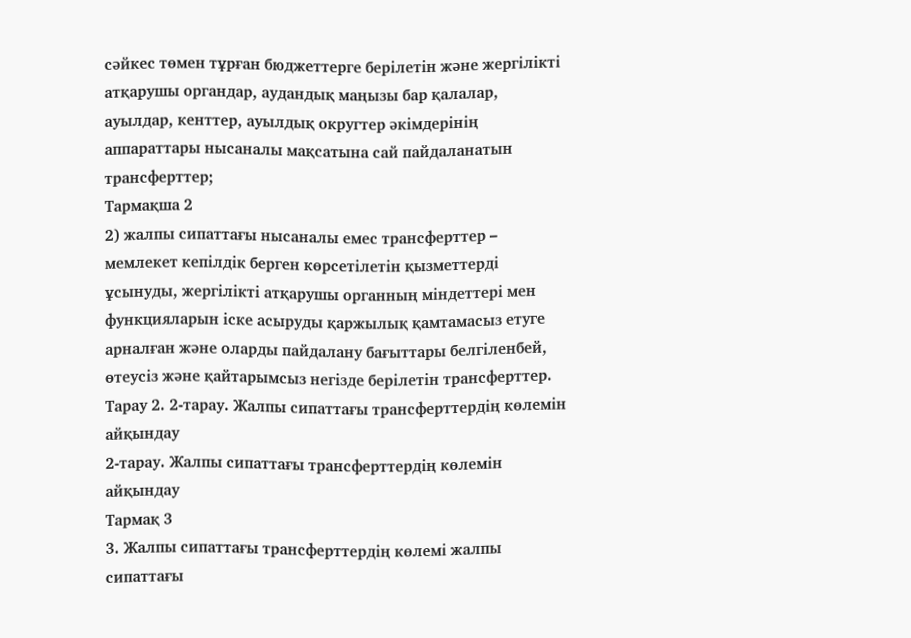сәйкес төмен тұрған бюджеттерге берілетін және жергілікті атқарушы органдар, аудандық маңызы бар қалалар, ауылдар, кенттер, ауылдық округтер әкімдерінің аппараттары нысаналы мақсатына сай пайдаланатын трансферттер;
Тармақша 2
2) жалпы сипаттағы нысаналы емес трансферттер – мемлекет кепілдік берген көрсетілетін қызметтерді ұсынуды, жергілікті атқарушы органның міндеттері мен функцияларын іске асыруды қаржылық қамтамасыз етуге арналған және оларды пайдалану бағыттары белгіленбей, өтеусіз және қайтарымсыз негізде берілетін трансферттер.
Тарау 2. 2-тарау. Жалпы сипаттағы трансферттердің көлемін айқындау
2-тарау. Жалпы сипаттағы трансферттердің көлемін айқындау
Тармақ 3
3. Жалпы сипаттағы трансферттердің көлемі жалпы сипаттағы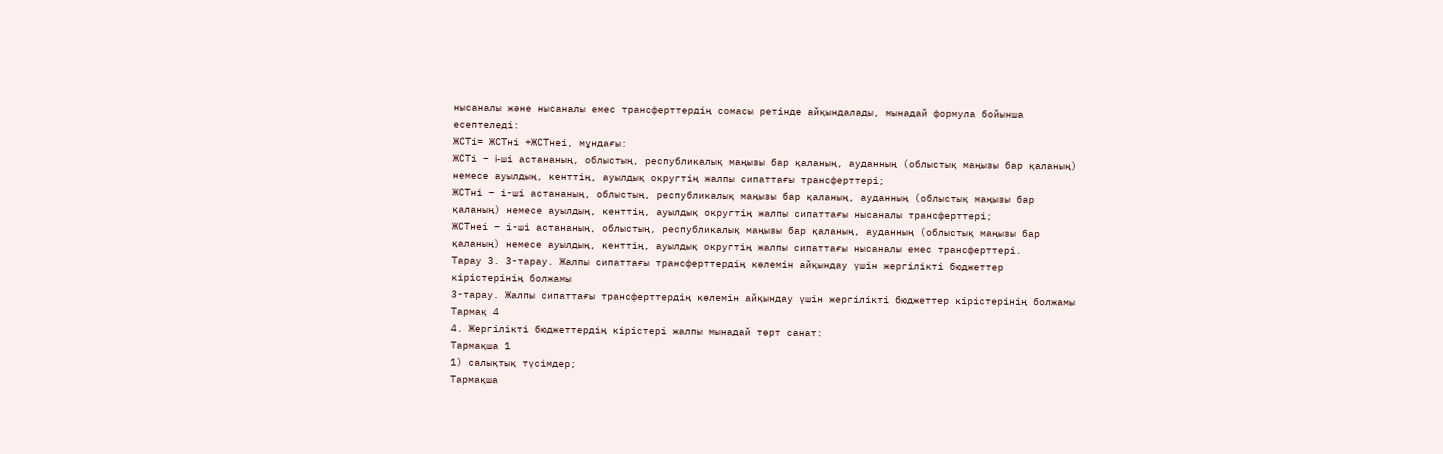нысаналы және нысаналы емес трансферттердің сомасы ретінде айқындалады, мынадай формула бойынша есептеледі:
ЖСТi= ЖСТнi +ЖСТнеi, мұндағы:
ЖСТі – i-ші астананың, облыстың, республикалық маңызы бар қаланың, ауданның (облыстық маңызы бар қаланың) немесе ауылдың, кенттің, ауылдық округтің жалпы сипаттағы трансферттері;
ЖСТнi – і-ші астананың, облыстың, республикалық маңызы бар қаланың, ауданның (облыстық маңызы бар қаланың) немесе ауылдың, кенттің, ауылдық округтің жалпы сипаттағы нысаналы трансферттері;
ЖСТнеі – і-ші астананың, облыстың, республикалық маңызы бар қаланың, ауданның (облыстық маңызы бар қаланың) немесе ауылдың, кенттің, ауылдық округтің жалпы сипаттағы нысаналы емес трансферттері.
Тарау 3. 3-тарау. Жалпы сипаттағы трансферттердің көлемін айқындау үшін жергілікті бюджеттер кірістерінің болжамы
3-тарау. Жалпы сипаттағы трансферттердің көлемін айқындау үшін жергілікті бюджеттер кірістерінің болжамы
Тармақ 4
4. Жергілікті бюджеттердің кірістері жалпы мынадай төрт санат:
Тармақша 1
1) салықтық түсімдер;
Тармақша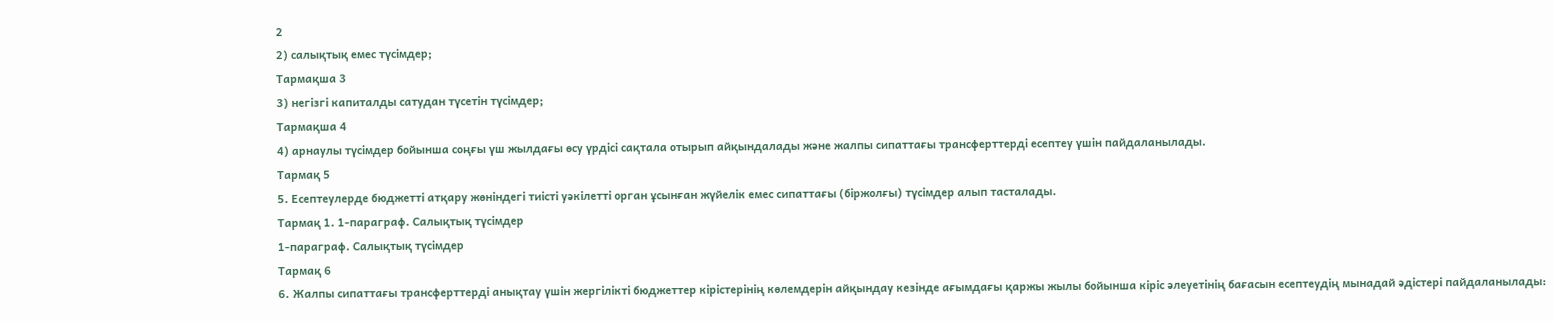2
2) салықтық емес түсімдер;
Тармақша 3
3) негізгі капиталды сатудан түсетін түсімдер;
Тармақша 4
4) арнаулы түсімдер бойынша соңғы үш жылдағы өсу үрдісі сақтала отырып айқындалады және жалпы сипаттағы трансферттерді есептеу үшін пайдаланылады.
Тармақ 5
5. Есептеулерде бюджетті атқару жөніндегі тиісті уәкілетті орган ұсынған жүйелік емес сипаттағы (біржолғы) түсімдер алып тасталады.
Тармақ 1. 1-параграф. Салықтық түсімдер
1-параграф. Салықтық түсімдер
Тармақ 6
6. Жалпы сипаттағы трансферттерді анықтау үшін жергілікті бюджеттер кірістерінің көлемдерін айқындау кезінде ағымдағы қаржы жылы бойынша кіріс әлеуетінің бағасын есептеудің мынадай әдістері пайдаланылады: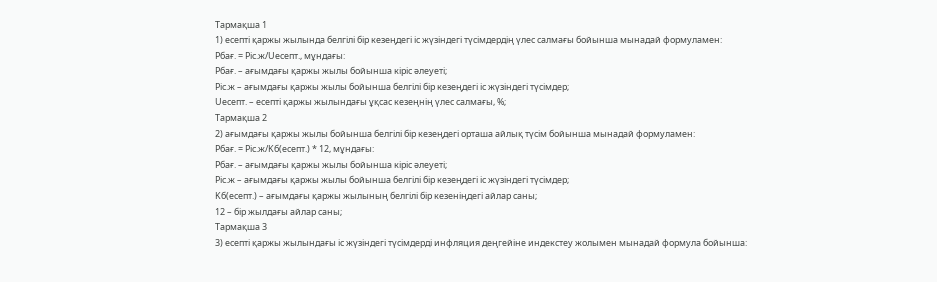Тармақша 1
1) есепті қаржы жылында белгілі бір кезеңдегі іс жүзіндегі түсімдердің үлес салмағы бойынша мынадай формуламен:
Pбағ. = Ріс.ж/Uесепт., мұндағы:
Pбағ. – ағымдағы қаржы жылы бойынша кіріс әлеуеті;
Ріс.ж – ағымдағы қаржы жылы бойынша белгілі бір кезеңдегі іс жүзіндегі түсімдер;
Uесепт. – есепті қаржы жылындағы ұқсас кезеңнің үлес салмағы, %;
Тармақша 2
2) ағымдағы қаржы жылы бойынша белгілі бір кезеңдегі орташа айлық түсім бойынша мынадай формуламен:
Pбағ. = Ріс.ж/Kб(есепт.) * 12, мұндағы:
Pбағ. – ағымдағы қаржы жылы бойынша кіріс әлеуеті;
Ріс.ж – ағымдағы қаржы жылы бойынша белгілі бір кезеңдегі іс жүзіндегі түсімдер;
Kб(есепт.) – ағымдағы қаржы жылының белгілі бір кезеніңдегі айлар саны;
12 – бір жылдағы айлар саны;
Тармақша 3
3) есепті қаржы жылындағы іс жүзіндегі түсімдерді инфляция деңгейіне индекстеу жолымен мынадай формула бойынша: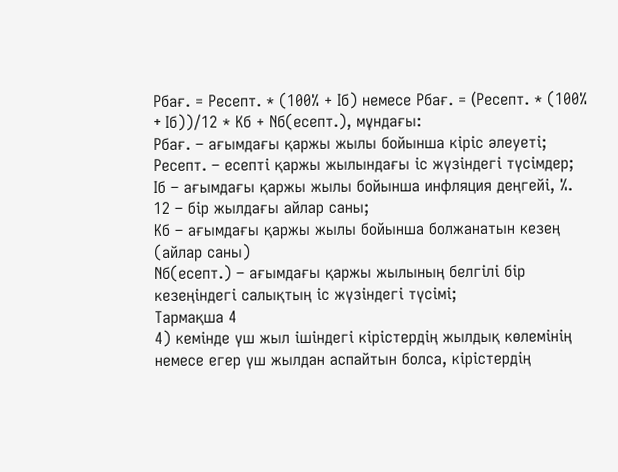Pбағ. = Pесепт. * (100% + Iб) немесе Pбағ. = (Pесепт. * (100% + Iб))/12 * Кб + Nб(есепт.), мұндағы:
Pбағ. – ағымдағы қаржы жылы бойынша кіріс әлеуеті;
Pесепт. – есепті қаржы жылындағы іс жүзіндегі түсімдер;
Іб – ағымдағы қаржы жылы бойынша инфляция деңгейі, %.
12 – бір жылдағы айлар саны;
Кб – ағымдағы қаржы жылы бойынша болжанатын кезең (айлар саны)
Nб(есепт.) – ағымдағы қаржы жылының белгілі бір кезеңіндегі салықтың іс жүзіндегі түсімі;
Тармақша 4
4) кемінде үш жыл ішіндегі кірістердің жылдық көлемінің немесе егер үш жылдан аспайтын болса, кірістердің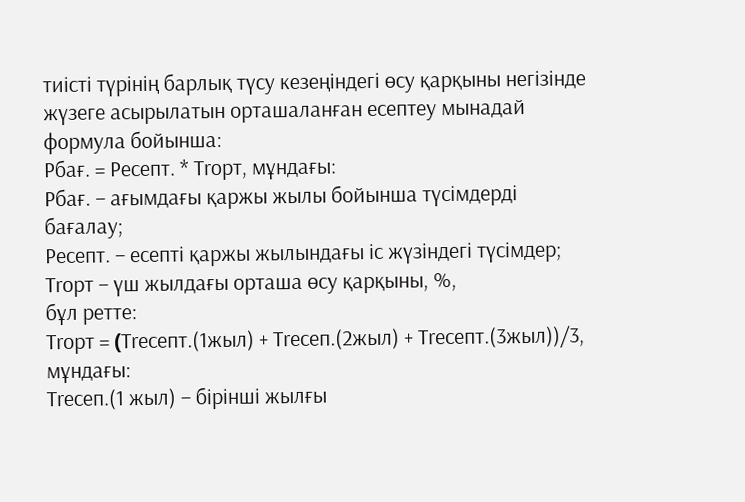тиісті түрінің барлық түсу кезеңіндегі өсу қарқыны негізінде жүзеге асырылатын орташаланған есептеу мынадай формула бойынша:
Pбағ. = Pесепт. * Trорт, мұндағы:
Pбағ. – ағымдағы қаржы жылы бойынша түсімдерді бағалау;
Pесепт. – есепті қаржы жылындағы іс жүзіндегі түсімдер;
Trорт – үш жылдағы орташа өсу қарқыны, %,
бұл ретте:
Trорт = (Trесепт.(1жыл) + Trесеп.(2жыл) + Trесепт.(3жыл))/3, мұндағы:
Trесеп.(1 жыл) – бірінші жылғы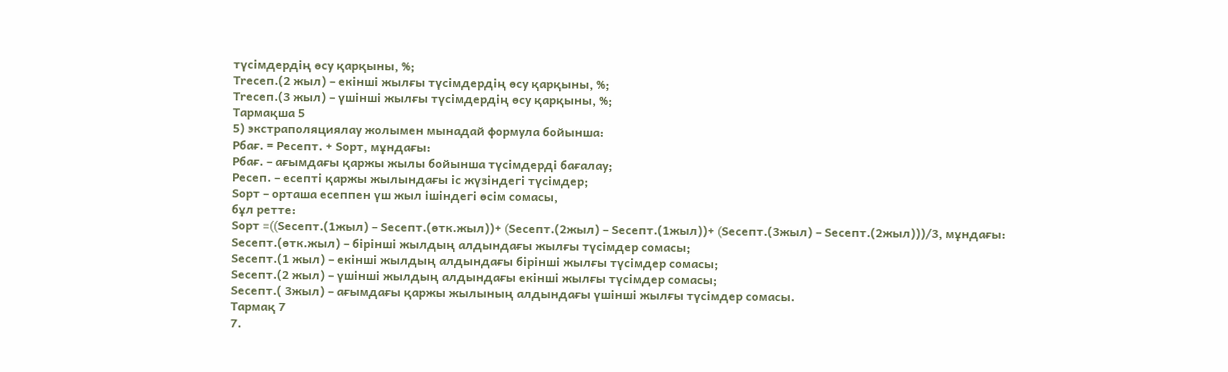түсімдердің өсу қарқыны, %;
Trесеп.(2 жыл) – екінші жылғы түсімдердің өсу қарқыны, %;
Trесеп.(3 жыл) – үшінші жылғы түсімдердің өсу қарқыны, %;
Тармақша 5
5) экстраполяциялау жолымен мынадай формула бойынша:
Pбағ. = Pесепт. + Sорт, мұндағы:
Pбағ. – ағымдағы қаржы жылы бойынша түсімдерді бағалау;
Pесеп. – есепті қаржы жылындағы іс жүзіндегі түсімдер;
Sорт – орташа есеппен үш жыл ішіндегі өсім сомасы,
бұл ретте:
Sорт =((Sесепт.(1жыл) – Sесепт.(өтк.жыл))+ (Sесепт.(2жыл) – Sесепт.(1жыл))+ (Sесепт.(3жыл) – Sесепт.(2жыл)))/3, мұндағы:
Sесепт.(өтк.жыл) – бірінші жылдың алдындағы жылғы түсімдер сомасы;
Sесепт.(1 жыл) – екінші жылдың алдындағы бірінші жылғы түсімдер сомасы;
Sесепт.(2 жыл) – үшінші жылдың алдындағы екінші жылғы түсімдер сомасы;
Sесепт.( 3жыл) – ағымдағы қаржы жылының алдындағы үшінші жылғы түсімдер сомасы.
Тармақ 7
7.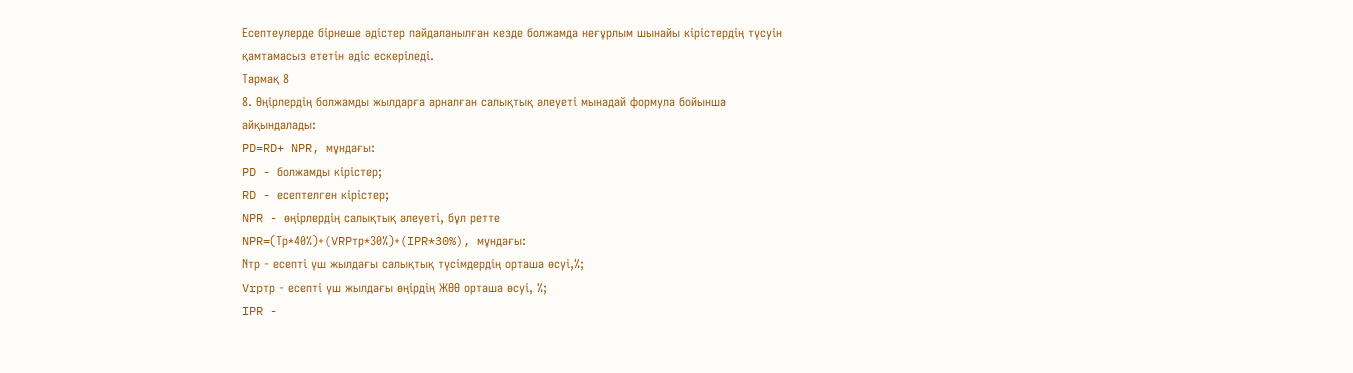Есептеулерде бірнеше әдістер пайдаланылған кезде болжамда неғұрлым шынайы кірістердің түсуін қамтамасыз ететін әдіс ескеріледі.
Тармақ 8
8. Өңірлердің болжамды жылдарға арналған салықтық әлеуеті мынадай формула бойынша айқындалады:
PD=RD+ NPR, мұндағы:
PD - болжамды кірістер;
RD - есептелген кірістер;
NPR - өңірлердің салықтық әлеуеті, бұл ретте
NPR=(Тр*40%)+(VRPтр*30%)+(IPR*30%), мұндағы:
Nтр - есепті үш жылдағы салықтық түсімдердің орташа өсуі,%;
Vrpтр - есепті үш жылдағы өңірдің ЖӨӨ орташа өсуі, %;
IPR -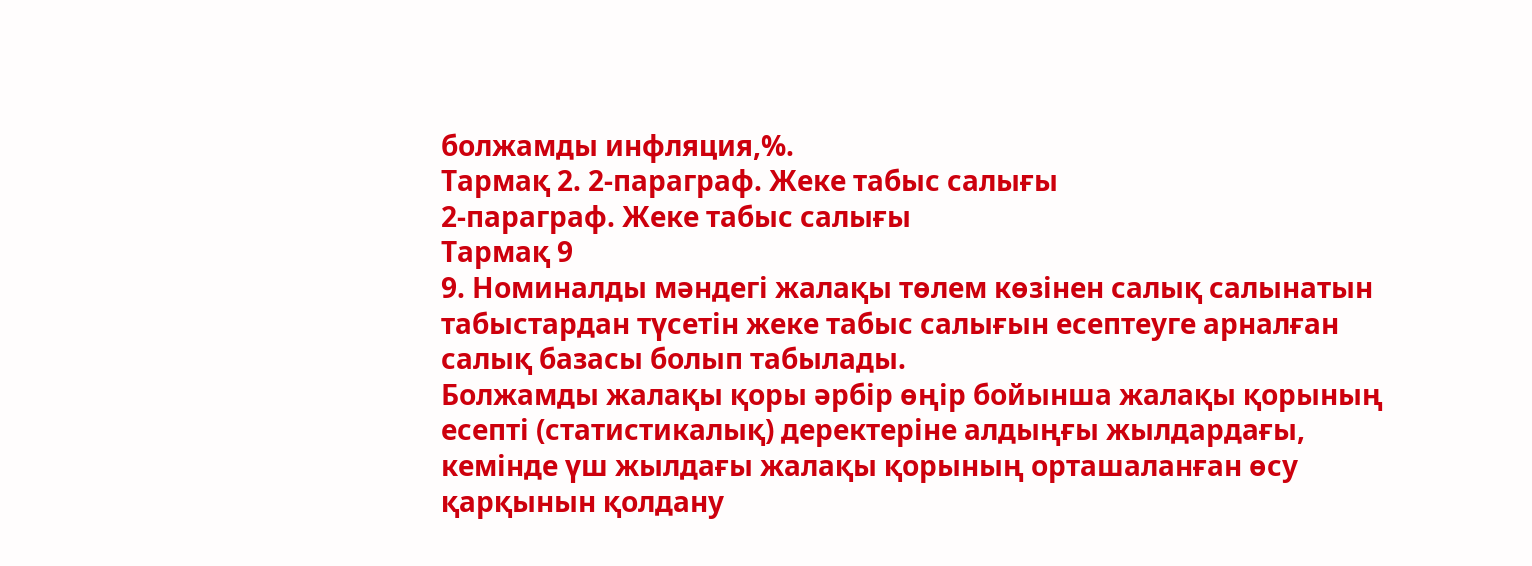болжамды инфляция,%.
Тармақ 2. 2-параграф. Жеке табыс салығы
2-параграф. Жеке табыс салығы
Тармақ 9
9. Номиналды мәндегі жалақы төлем көзінен салық салынатын табыстардан түсетін жеке табыс салығын есептеуге арналған салық базасы болып табылады.
Болжамды жалақы қоры әрбір өңір бойынша жалақы қорының есепті (статистикалық) деректеріне алдыңғы жылдардағы, кемінде үш жылдағы жалақы қорының орташаланған өсу қарқынын қолдану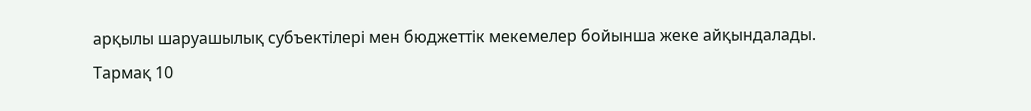арқылы шаруашылық субъектілері мен бюджеттік мекемелер бойынша жеке айқындалады.
Тармақ 10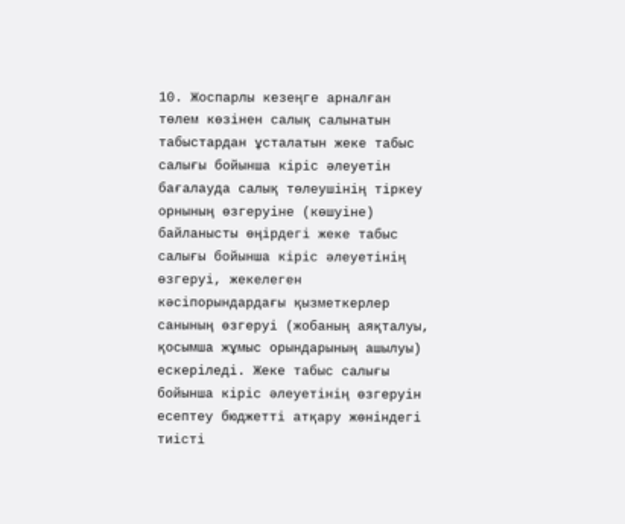10. Жоспарлы кезеңге арналған төлем көзінен салық салынатын табыстардан ұсталатын жеке табыс салығы бойынша кіріс әлеуетін бағалауда салық төлеушінің тіркеу орнының өзгеруіне (көшуіне) байланысты өңірдегі жеке табыс салығы бойынша кіріс әлеуетінің өзгеруі, жекелеген кәсіпорындардағы қызметкерлер санының өзгеруі (жобаның аяқталуы, қосымша жұмыс орындарының ашылуы) ескеріледі. Жеке табыс салығы бойынша кіріс әлеуетінің өзгеруін есептеу бюджетті атқару жөніндегі тиісті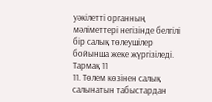уәкілетті органның мәліметтері негізінде белгілі бір салық төлеушілер бойынша жеке жүргізіледі.
Тармақ 11
11. Төлем көзінен салық салынатын табыстардан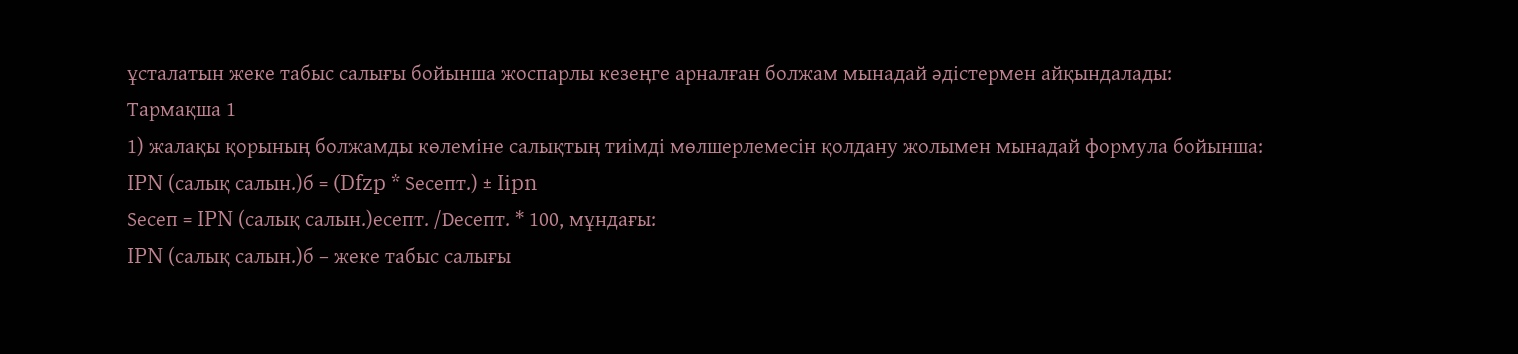ұсталатын жеке табыс салығы бойынша жоспарлы кезеңге арналған болжам мынадай әдістермен айқындалады:
Тармақша 1
1) жалақы қорының болжамды көлеміне салықтың тиімді мөлшерлемесін қолдану жолымен мынадай формула бойынша:
IPN (салық салын.)б = (Dfzp * Sесепт.) ± Iipn
Sесеп = IPN (салық салын.)есепт. /Dесепт. * 100, мұндағы:
IPN (салық салын.)б – жеке табыс салығы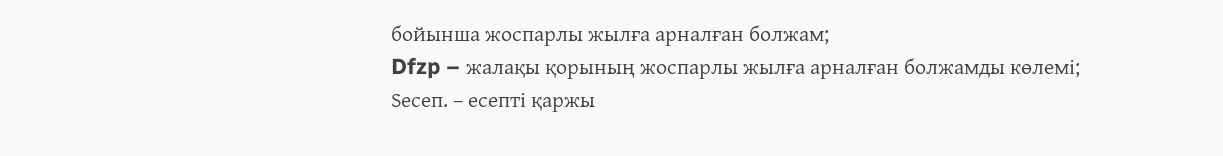бойынша жоспарлы жылға арналған болжам;
Dfzp – жалақы қорының жоспарлы жылға арналған болжамды көлемі;
Sесеп. – есепті қаржы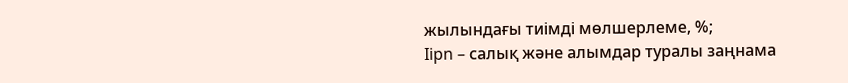жылындағы тиімді мөлшерлеме, %;
Iipn – салық және алымдар туралы заңнама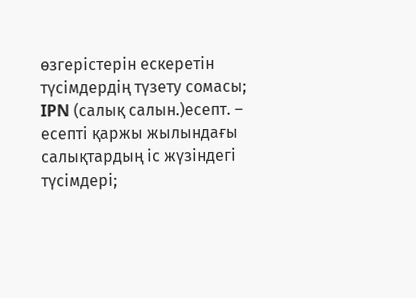өзгерістерін ескеретін түсімдердің түзету сомасы;
IPN (салық салын.)есепт. – есепті қаржы жылындағы салықтардың іс жүзіндегі түсімдері;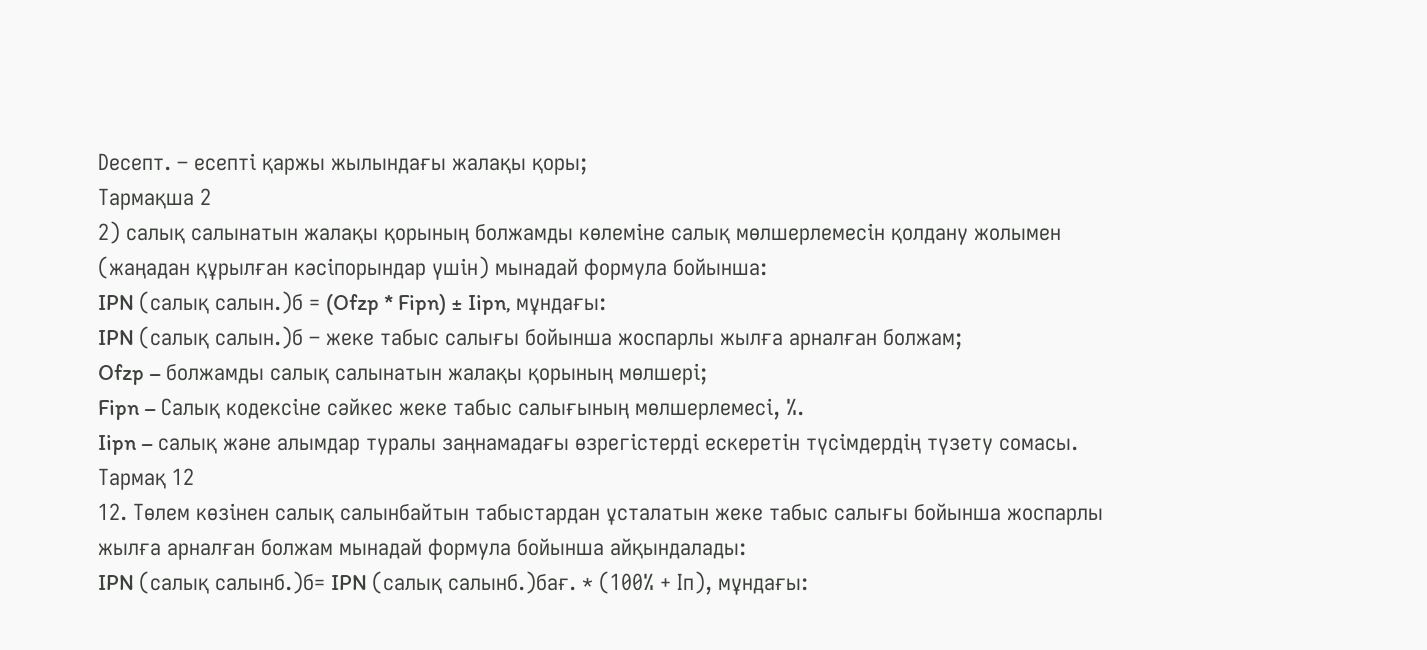Dесепт. – есепті қаржы жылындағы жалақы қоры;
Тармақша 2
2) салық салынатын жалақы қорының болжамды көлеміне салық мөлшерлемесін қолдану жолымен (жаңадан құрылған кәсіпорындар үшін) мынадай формула бойынша:
IPN (салық салын.)б = (Ofzp * Fipn) ± Iipn, мұндағы:
IPN (салық салын.)б – жеке табыс салығы бойынша жоспарлы жылға арналған болжам;
Ofzp – болжамды салық салынатын жалақы қорының мөлшері;
Fipn – Салық кодексіне сәйкес жеке табыс салығының мөлшерлемесі, %.
Iipn – салық және алымдар туралы заңнамадағы өзрегістерді ескеретін түсімдердің түзету сомасы.
Тармақ 12
12. Төлем көзінен салық салынбайтын табыстардан ұсталатын жеке табыс салығы бойынша жоспарлы жылға арналған болжам мынадай формула бойынша айқындалады:
IPN (салық салынб.)б= IPN (салық салынб.)бағ. * (100% + Iп), мұндағы: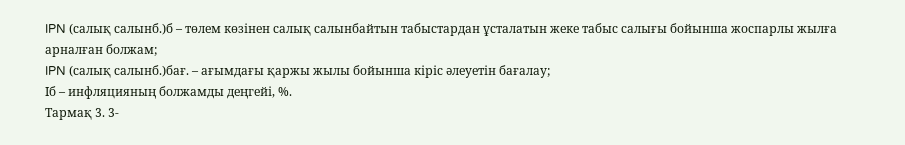IPN (салық салынб.)б – төлем көзінен салық салынбайтын табыстардан ұсталатын жеке табыс салығы бойынша жоспарлы жылға арналған болжам;
IPN (салық салынб.)бағ. – ағымдағы қаржы жылы бойынша кіріс әлеуетін бағалау;
Iб – инфляцияның болжамды деңгейі, %.
Тармақ 3. 3-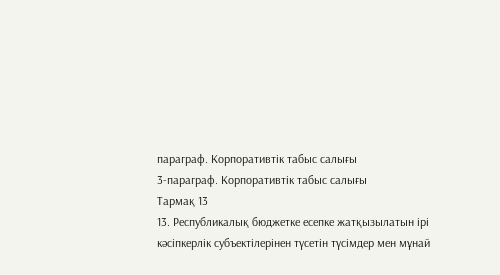параграф. Корпоративтік табыс салығы
3-параграф. Корпоративтік табыс салығы
Тармақ 13
13. Республикалық бюджетке есепке жатқызылатын ірі кәсіпкерлік субъектілерінен түсетін түсімдер мен мұнай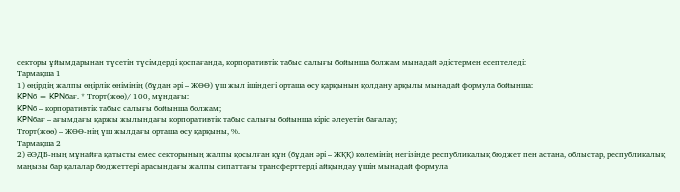секторы ұйымдарынан түсетін түсімдерді қоспағанда, корпоративтік табыс салығы бойынша болжам мынадай әдістермен есептеледі:
Тармақша 1
1) өңірдің жалпы өңірлік өнімінің (бұдан әрі – ЖӨӨ) үш жыл ішіндегі орташа өсу қарқынын қолдану арқылы мынадай формула бойынша:
KPNб = KPNбағ. * Trорт(жөө)/ 100, мұндағы:
KPNб – корпоративтік табыс салығы бойынша болжам;
KPNбағ – ағымдағы қаржы жылындағы корпоративтік табыс салығы бойынша кіріс әлеуетін бағалау;
Trорт(жөө) – ЖӨӨ-нің үш жылдағы орташа өсу қарқыны, %.
Тармақша 2
2) ӘЭДБ-ның мұнайға қатысты емес секторының жалпы қосылған құн (бұдан әрі – ЖҚҚ) көлемінің негізінде республикалық бюджет пен астана, облыстар, республикалық маңызы бар қалалар бюджеттері арасындағы жалпы сипаттағы трансферттерді айқындау үшін мынадай формула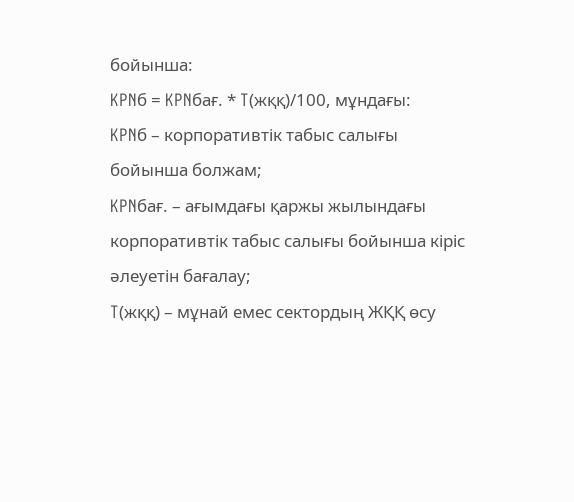бойынша:
KPNб = KPNбағ. * T(жққ)/100, мұндағы:
KPNб – корпоративтік табыс салығы бойынша болжам;
KPNбағ. – ағымдағы қаржы жылындағы корпоративтік табыс салығы бойынша кіріс әлеуетін бағалау;
T(жққ) – мұнай емес сектордың ЖҚҚ өсу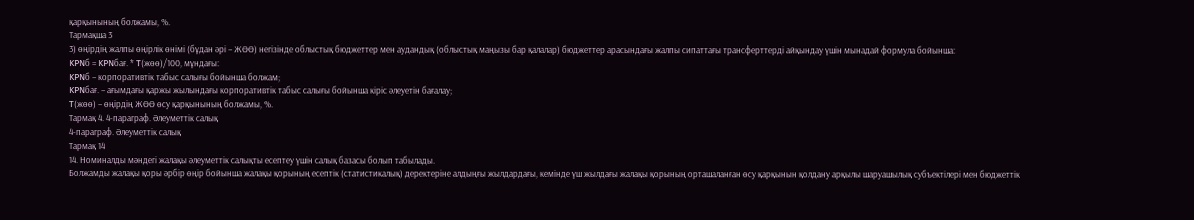қарқынының болжамы, %.
Тармақша 3
3) өңірдің жалпы өңірлік өнімі (бұдан әрі – ЖӨӨ) негізінде облыстық бюджеттер мен аудандық (облыстық маңызы бар қалалар) бюджеттер арасындағы жалпы сипаттағы трансферттерді айқындау үшін мынадай формула бойынша:
KPNб = KPNбағ. * T(жөө)/100, мұндағы:
KPNб – корпоративтік табыс салығы бойынша болжам;
KPNбағ. – ағымдағы қаржы жылындағы корпоративтік табыс салығы бойынша кіріс әлеуетін бағалау;
T(жөө) – өңірдің ЖӨӨ өсу қарқынының болжамы, %.
Тармақ 4. 4-параграф. Әлеуметтік салық
4-параграф. Әлеуметтік салық
Тармақ 14
14. Номиналды мәндегі жалақы әлеуметтік салықты есептеу үшін салық базасы болып табылады.
Болжамды жалақы қоры әрбір өңір бойынша жалақы қорының есептік (статистикалық) деректеріне алдыңғы жылдардағы, кемінде үш жылдағы жалақы қорының орташаланған өсу қарқынын қолдану арқылы шаруашылық субъектілері мен бюджеттік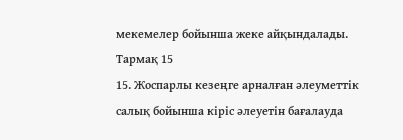мекемелер бойынша жеке айқындалады.
Тармақ 15
15. Жоспарлы кезеңге арналған әлеуметтік салық бойынша кіріс әлеуетін бағалауда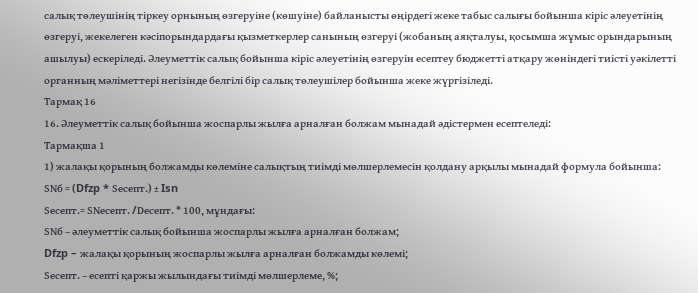салық төлеушінің тіркеу орнының өзгеруіне (көшуіне) байланысты өңірдегі жеке табыс салығы бойынша кіріс әлеуетінің өзгеруі, жекелеген кәсіпорындардағы қызметкерлер санының өзгеруі (жобаның аяқталуы, қосымша жұмыс орындарының ашылуы) ескеріледі. Әлеуметтік салық бойынша кіріс әлеуетінің өзгеруін есептеу бюджетті атқару жөніндегі тиісті уәкілетті органның мәліметтері негізінде белгілі бір салық төлеушілер бойынша жеке жүргізіледі.
Тармақ 16
16. Әлеуметтік салық бойынша жоспарлы жылға арналған болжам мынадай әдістермен есептеледі:
Тармақша 1
1) жалақы қорының болжамды көлеміне салықтың тиімді мөлшерлемесін қолдану арқылы мынадай формула бойынша:
SNб = (Dfzp * Sесепт.) ± Isn
Sесепт.= SNесепт. /Dесепт. * 100, мұндағы:
SNб – әлеуметтік салық бойынша жоспарлы жылға арналған болжам;
Dfzp – жалақы қорының жоспарлы жылға арналған болжамды көлемі;
Sесепт. – есепті қаржы жылындағы тиімді мөлшерлеме, %;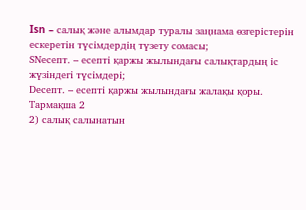Isn – салық және алымдар туралы заңнама өзгерістерін ескеретін түсімдердің түзету сомасы;
SNесепт. – есепті қаржы жылындағы салықтардың іс жүзіндегі түсімдері;
Dесепт. – есепті қаржы жылындағы жалақы қоры.
Тармақша 2
2) салық салынатын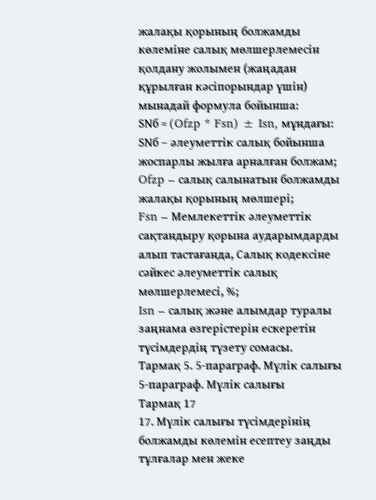жалақы қорының болжамды көлеміне салық мөлшерлемесін қолдану жолымен (жаңадан құрылған кәсіпорындар үшін) мынадай формула бойынша:
SNб = (Ofzp * Fsn) ± Isn, мұндағы:
SNб – әлеуметтік салық бойынша жоспарлы жылға арналған болжам;
Ofzp – салық салынатын болжамды жалақы қорының мөлшері;
Fsn – Мемлекеттік әлеуметтік сақтандыру қорына аударымдарды алып тастағанда, Салық кодексіне сәйкес әлеуметтік салық мөлшерлемесі, %;
Isn – салық және алымдар туралы заңнама өзгерістерін ескеретін түсімдердің түзету сомасы.
Тармақ 5. 5-параграф. Мүлік салығы
5-параграф. Мүлік салығы
Тармақ 17
17. Мүлік салығы түсімдерінің болжамды көлемін есептеу заңды тұлғалар мен жеке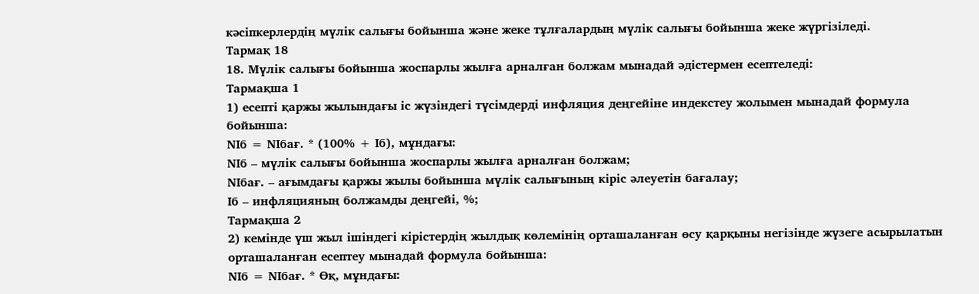кәсіпкерлердің мүлік салығы бойынша және жеке тұлғалардың мүлік салығы бойынша жеке жүргізіледі.
Тармақ 18
18. Мүлік салығы бойынша жоспарлы жылға арналған болжам мынадай әдістермен есептеледі:
Тармақша 1
1) есепті қаржы жылындағы іс жүзіндегі түсімдерді инфляция деңгейіне индекстеу жолымен мынадай формула бойынша:
NIб = NIбағ. * (100% + Iб), мұндағы:
NIб – мүлік салығы бойынша жоспарлы жылға арналған болжам;
NIбағ. – ағымдағы қаржы жылы бойынша мүлік салығының кіріс әлеуетін бағалау;
Iб – инфляцияның болжамды деңгейі, %;
Тармақша 2
2) кемінде үш жыл ішіндегі кірістердің жылдық көлемінің орташаланған өсу қарқыны негізінде жүзеге асырылатын орташаланған есептеу мынадай формула бойынша:
NIб = NIбағ. * Өқ, мұндағы: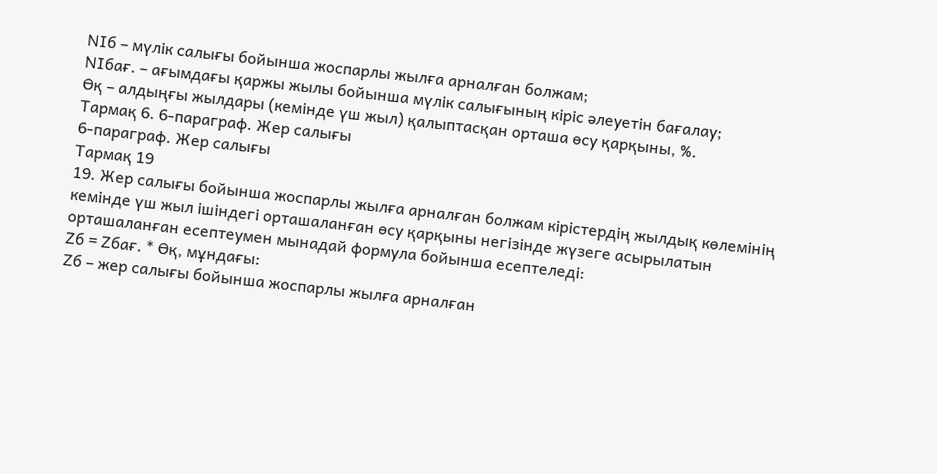NIб – мүлік салығы бойынша жоспарлы жылға арналған болжам;
NIбағ. – ағымдағы қаржы жылы бойынша мүлік салығының кіріс әлеуетін бағалау;
Өқ – алдыңғы жылдары (кемінде үш жыл) қалыптасқан орташа өсу қарқыны, %.
Тармақ 6. 6-параграф. Жер салығы
6-параграф. Жер салығы
Тармақ 19
19. Жер салығы бойынша жоспарлы жылға арналған болжам кірістердің жылдық көлемінің кемінде үш жыл ішіндегі орташаланған өсу қарқыны негізінде жүзеге асырылатын орташаланған есептеумен мынадай формула бойынша есептеледі:
Zб = Zбағ. * Өқ, мұндағы:
Zб – жер салығы бойынша жоспарлы жылға арналған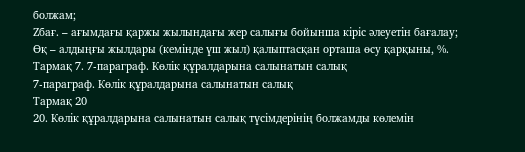болжам;
Zбағ. – ағымдағы қаржы жылындағы жер салығы бойынша кіріс әлеуетін бағалау;
Өқ – алдыңғы жылдары (кемінде үш жыл) қалыптасқан орташа өсу қарқыны, %.
Тармақ 7. 7-параграф. Көлік құралдарына салынатын салық
7-параграф. Көлік құралдарына салынатын салық
Тармақ 20
20. Көлік құралдарына салынатын салық түсімдерінің болжамды көлемін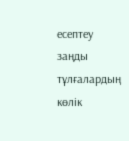есептеу заңды тұлғалардың көлік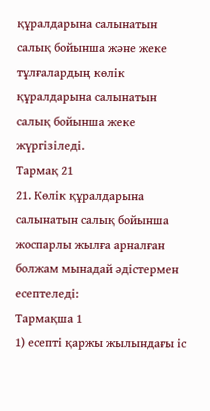құралдарына салынатын салық бойынша және жеке тұлғалардың көлік құралдарына салынатын салық бойынша жеке жүргізіледі.
Тармақ 21
21. Көлік құралдарына салынатын салық бойынша жоспарлы жылға арналған болжам мынадай әдістермен есептеледі:
Тармақша 1
1) есепті қаржы жылындағы іс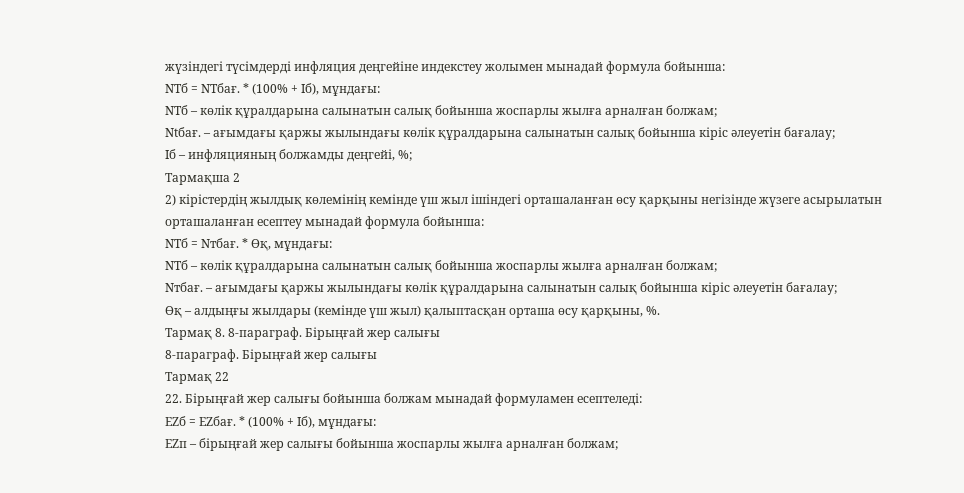жүзіндегі түсімдерді инфляция деңгейіне индекстеу жолымен мынадай формула бойынша:
NTб = NTбағ. * (100% + Iб), мұндағы:
NTб – көлік құралдарына салынатын салық бойынша жоспарлы жылға арналған болжам;
Ntбағ. – ағымдағы қаржы жылындағы көлік құралдарына салынатын салық бойынша кіріс әлеуетін бағалау;
Iб – инфляцияның болжамды деңгейі, %;
Тармақша 2
2) кірістердің жылдық көлемінің кемінде үш жыл ішіндегі орташаланған өсу қарқыны негізінде жүзеге асырылатын орташаланған есептеу мынадай формула бойынша:
NTб = Nтбағ. * Өқ, мұндағы:
NTб – көлік құралдарына салынатын салық бойынша жоспарлы жылға арналған болжам;
Nтбағ. – ағымдағы қаржы жылындағы көлік құралдарына салынатын салық бойынша кіріс әлеуетін бағалау;
Өқ – алдыңғы жылдары (кемінде үш жыл) қалыптасқан орташа өсу қарқыны, %.
Тармақ 8. 8-параграф. Бірыңғай жер салығы
8-параграф. Бірыңғай жер салығы
Тармақ 22
22. Бірыңғай жер салығы бойынша болжам мынадай формуламен есептеледі:
EZб = EZбағ. * (100% + Iб), мұндағы:
EZп – бірыңғай жер салығы бойынша жоспарлы жылға арналған болжам;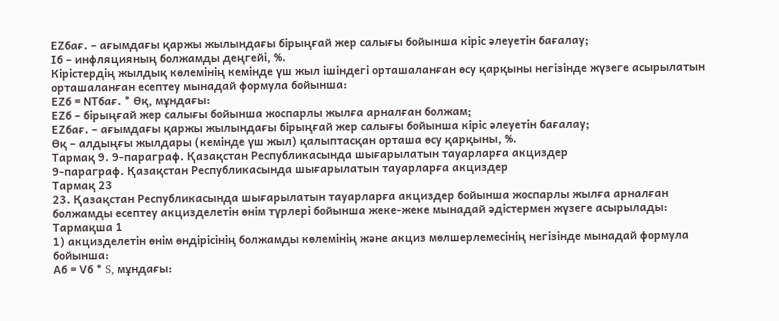EZбағ. – ағымдағы қаржы жылындағы бірыңғай жер салығы бойынша кіріс әлеуетін бағалау;
Iб – инфляцияның болжамды деңгейі, %.
Кірістердің жылдық көлемінің кемінде үш жыл ішіндегі орташаланған өсу қарқыны негізінде жүзеге асырылатын орташаланған есептеу мынадай формула бойынша:
EZб = NТбағ. * Өқ, мұндағы:
EZб – бірыңғай жер салығы бойынша жоспарлы жылға арналған болжам;
EZбағ. – ағымдағы қаржы жылындағы бірыңғай жер салығы бойынша кіріс әлеуетін бағалау;
Өқ – алдыңғы жылдары (кемінде үш жыл) қалыптасқан орташа өсу қарқыны, %.
Тармақ 9. 9-параграф. Қазақстан Республикасында шығарылатын тауарларға акциздер
9-параграф. Қазақстан Республикасында шығарылатын тауарларға акциздер
Тармақ 23
23. Қазақстан Республикасында шығарылатын тауарларға акциздер бойынша жоспарлы жылға арналған болжамды есептеу акцизделетін өнім түрлері бойынша жеке-жеке мынадай әдістермен жүзеге асырылады:
Тармақша 1
1) акцизделетін өнім өндірісінің болжамды көлемінің және акциз мөлшерлемесінің негізінде мынадай формула бойынша:
Aб = Vб * S, мұндағы: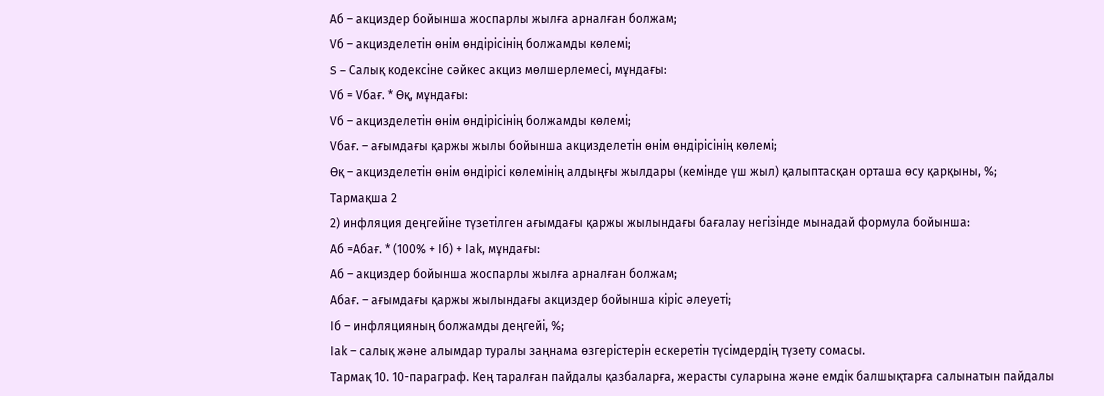Aб – акциздер бойынша жоспарлы жылға арналған болжам;
Vб – акцизделетін өнім өндірісінің болжамды көлемі;
S – Салық кодексіне сәйкес акциз мөлшерлемесі, мұндағы:
Vб = Vбағ. * Өқ, мұндағы:
Vб – акцизделетін өнім өндірісінің болжамды көлемі;
Vбағ. – ағымдағы қаржы жылы бойынша акцизделетін өнім өндірісінің көлемі;
Өқ – акцизделетін өнім өндірісі көлемінің алдыңғы жылдары (кемінде үш жыл) қалыптасқан орташа өсу қарқыны, %;
Тармақша 2
2) инфляция деңгейіне түзетілген ағымдағы қаржы жылындағы бағалау негізінде мынадай формула бойынша:
Аб =Абағ. * (100% + Iб) + Iаk, мұндағы:
Аб – акциздер бойынша жоспарлы жылға арналған болжам;
Абағ. – ағымдағы қаржы жылындағы акциздер бойынша кіріс әлеуеті;
Iб – инфляцияның болжамды деңгейі, %;
Iаk – салық және алымдар туралы заңнама өзгерістерін ескеретін түсімдердің түзету сомасы.
Тармақ 10. 10-параграф. Кең таралған пайдалы қазбаларға, жерасты суларына және емдік балшықтарға салынатын пайдалы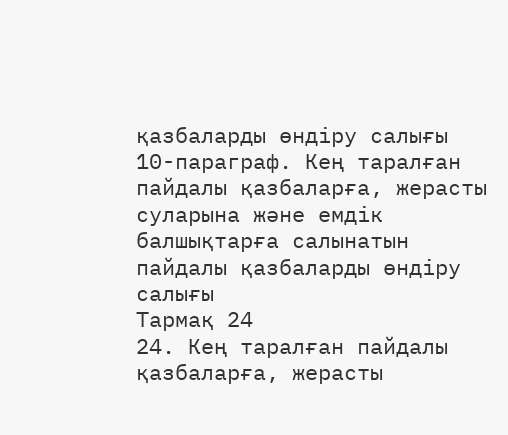қазбаларды өндіру салығы
10-параграф. Кең таралған пайдалы қазбаларға, жерасты суларына және емдік балшықтарға салынатын пайдалы қазбаларды өндіру салығы
Тармақ 24
24. Кең таралған пайдалы қазбаларға, жерасты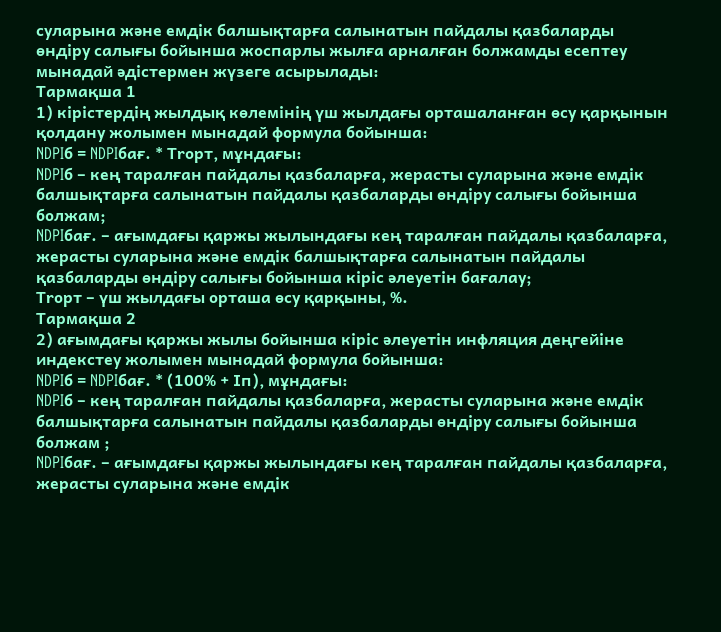суларына және емдік балшықтарға салынатын пайдалы қазбаларды өндіру салығы бойынша жоспарлы жылға арналған болжамды есептеу мынадай әдістермен жүзеге асырылады:
Тармақша 1
1) кірістердің жылдық көлемінің үш жылдағы орташаланған өсу қарқынын қолдану жолымен мынадай формула бойынша:
NDPIб = NDPIбағ. * Тrорт, мұндағы:
NDPIб – кең таралған пайдалы қазбаларға, жерасты суларына және емдік балшықтарға салынатын пайдалы қазбаларды өндіру салығы бойынша болжам;
NDPIбағ. – ағымдағы қаржы жылындағы кең таралған пайдалы қазбаларға, жерасты суларына және емдік балшықтарға салынатын пайдалы қазбаларды өндіру салығы бойынша кіріс әлеуетін бағалау;
Тrорт – үш жылдағы орташа өсу қарқыны, %.
Тармақша 2
2) ағымдағы қаржы жылы бойынша кіріс әлеуетін инфляция деңгейіне индекстеу жолымен мынадай формула бойынша:
NDPIб = NDPIбағ. * (100% + Iп), мұндағы:
NDPIб – кең таралған пайдалы қазбаларға, жерасты суларына және емдік балшықтарға салынатын пайдалы қазбаларды өндіру салығы бойынша болжам ;
NDPIбағ. – ағымдағы қаржы жылындағы кең таралған пайдалы қазбаларға, жерасты суларына және емдік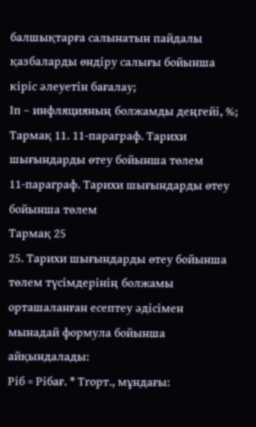балшықтарға салынатын пайдалы қазбаларды өндіру салығы бойынша кіріс әлеуетін бағалау;
Iп – инфляцияның болжамды деңгейі, %;
Тармақ 11. 11-параграф. Тарихи шығындарды өтеу бойынша төлем
11-параграф. Тарихи шығындарды өтеу бойынша төлем
Тармақ 25
25. Тарихи шығындарды өтеу бойынша төлем түсімдерінің болжамы орташаланған есептеу әдісімен мынадай формула бойынша айқындалады:
Piб = Piбағ. * Trорт., мұндағы: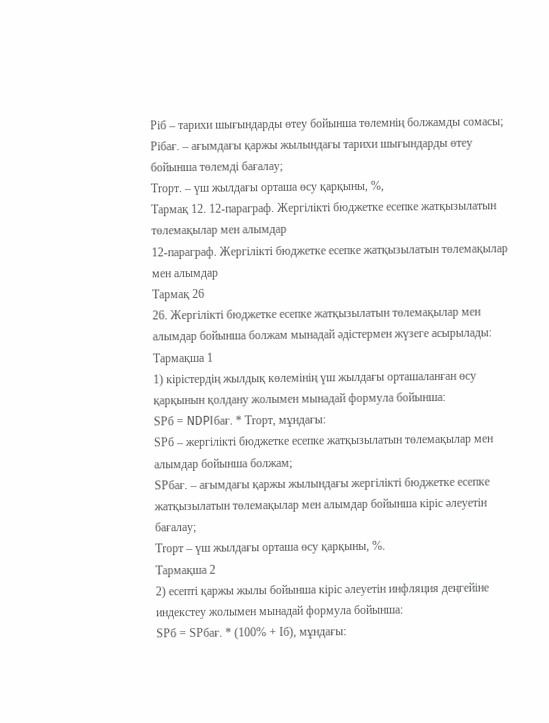Piб – тарихи шығындарды өтеу бойынша төлемнің болжамды сомасы;
Piбағ. – ағымдағы қаржы жылындағы тарихи шығындарды өтеу бойынша төлемді бағалау;
Trорт. – үш жылдағы орташа өсу қарқыны, %,
Тармақ 12. 12-параграф. Жергілікті бюджетке есепке жатқызылатын төлемақылар мен алымдар
12-параграф. Жергілікті бюджетке есепке жатқызылатын төлемақылар мен алымдар
Тармақ 26
26. Жергілікті бюджетке есепке жатқызылатын төлемақылар мен алымдар бойынша болжам мынадай әдістермен жүзеге асырылады:
Тармақша 1
1) кірістердің жылдық көлемінің үш жылдағы орташаланған өсу қарқынын қолдану жолымен мынадай формула бойынша:
SPб = NDPIбағ. * Тrорт, мұндағы:
SPб – жергілікті бюджетке есепке жатқызылатын төлемақылар мен алымдар бойынша болжам;
SPбағ. – ағымдағы қаржы жылындағы жергілікті бюджетке есепке жатқызылатын төлемақылар мен алымдар бойынша кіріс әлеуетін бағалау;
Тrорт – үш жылдағы орташа өсу қарқыны, %.
Тармақша 2
2) есепті қаржы жылы бойынша кіріс әлеуетін инфляция деңгейіне индекстеу жолымен мынадай формула бойынша:
SPб = SPбағ. * (100% + Iб), мұндағы: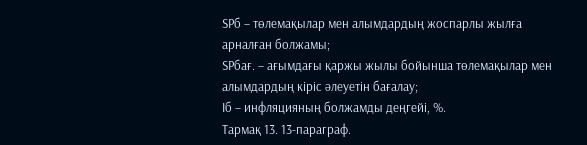SPб – төлемақылар мен алымдардың жоспарлы жылға арналған болжамы;
SPбағ. – ағымдағы қаржы жылы бойынша төлемақылар мен алымдардың кіріс әлеуетін бағалау;
Iб – инфляцияның болжамды деңгейі, %.
Тармақ 13. 13-параграф.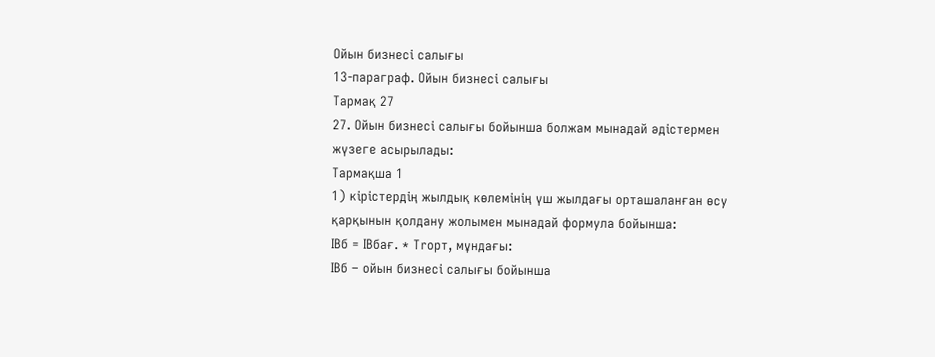Ойын бизнесі салығы
13-параграф. Ойын бизнесі салығы
Тармақ 27
27. Ойын бизнесі салығы бойынша болжам мынадай әдістермен жүзеге асырылады:
Тармақша 1
1) кірістердің жылдық көлемінің үш жылдағы орташаланған өсу қарқынын қолдану жолымен мынадай формула бойынша:
IBб = IBбағ. * Тrорт, мұндағы:
IBб – ойын бизнесі салығы бойынша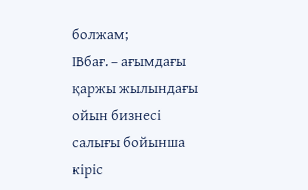болжам;
IBбағ. – ағымдағы қаржы жылындағы ойын бизнесі салығы бойынша кіріс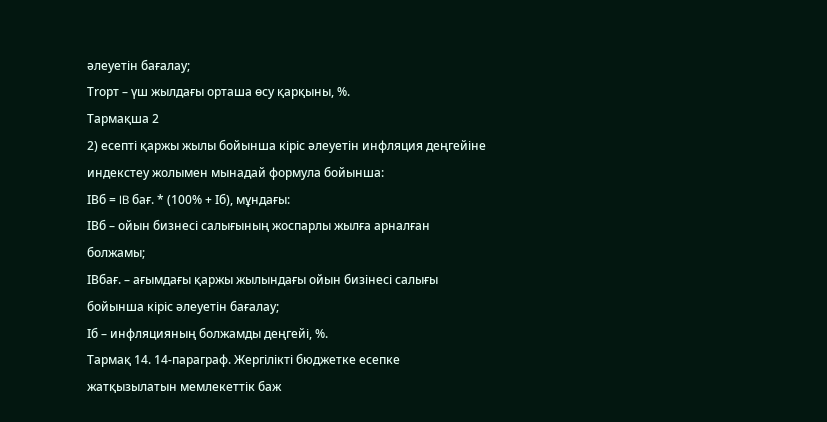әлеуетін бағалау;
Тrорт – үш жылдағы орташа өсу қарқыны, %.
Тармақша 2
2) есепті қаржы жылы бойынша кіріс әлеуетін инфляция деңгейіне индекстеу жолымен мынадай формула бойынша:
IBб = IB бағ. * (100% + Iб), мұндағы:
IBб – ойын бизнесі салығының жоспарлы жылға арналған болжамы;
IBбағ. – ағымдағы қаржы жылындағы ойын бизінесі салығы бойынша кіріс әлеуетін бағалау;
Iб – инфляцияның болжамды деңгейі, %.
Тармақ 14. 14-параграф. Жергілікті бюджетке есепке жатқызылатын мемлекеттік баж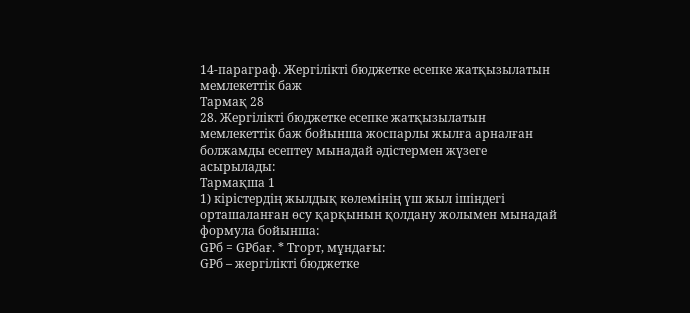14-параграф. Жергілікті бюджетке есепке жатқызылатын мемлекеттік баж
Тармақ 28
28. Жергілікті бюджетке есепке жатқызылатын мемлекеттік баж бойынша жоспарлы жылға арналған болжамды есептеу мынадай әдістермен жүзеге асырылады:
Тармақша 1
1) кірістердің жылдық көлемінің үш жыл ішіндегі орташаланған өсу қарқынын қолдану жолымен мынадай формула бойынша:
GPб = GPбағ. * Trорт, мұндағы:
GPб – жергілікті бюджетке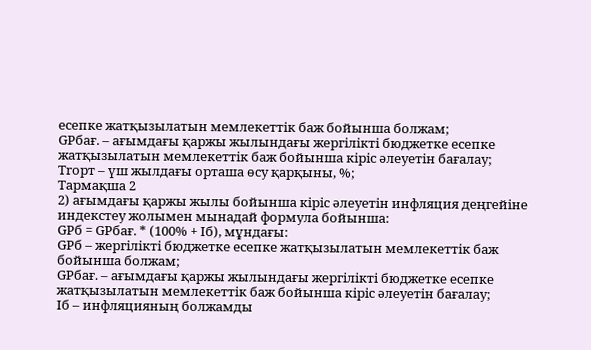есепке жатқызылатын мемлекеттік баж бойынша болжам;
GPбағ. – ағымдағы қаржы жылындағы жергілікті бюджетке есепке жатқызылатын мемлекеттік баж бойынша кіріс әлеуетін бағалау;
Trорт – үш жылдағы орташа өсу қарқыны, %;
Тармақша 2
2) ағымдағы қаржы жылы бойынша кіріс әлеуетін инфляция деңгейіне индекстеу жолымен мынадай формула бойынша:
GPб = GPбағ. * (100% + Iб), мұндағы:
GPб – жергілікті бюджетке есепке жатқызылатын мемлекеттік баж бойынша болжам;
GPбағ. – ағымдағы қаржы жылындағы жергілікті бюджетке есепке жатқызылатын мемлекеттік баж бойынша кіріс әлеуетін бағалау;
Iб – инфляцияның болжамды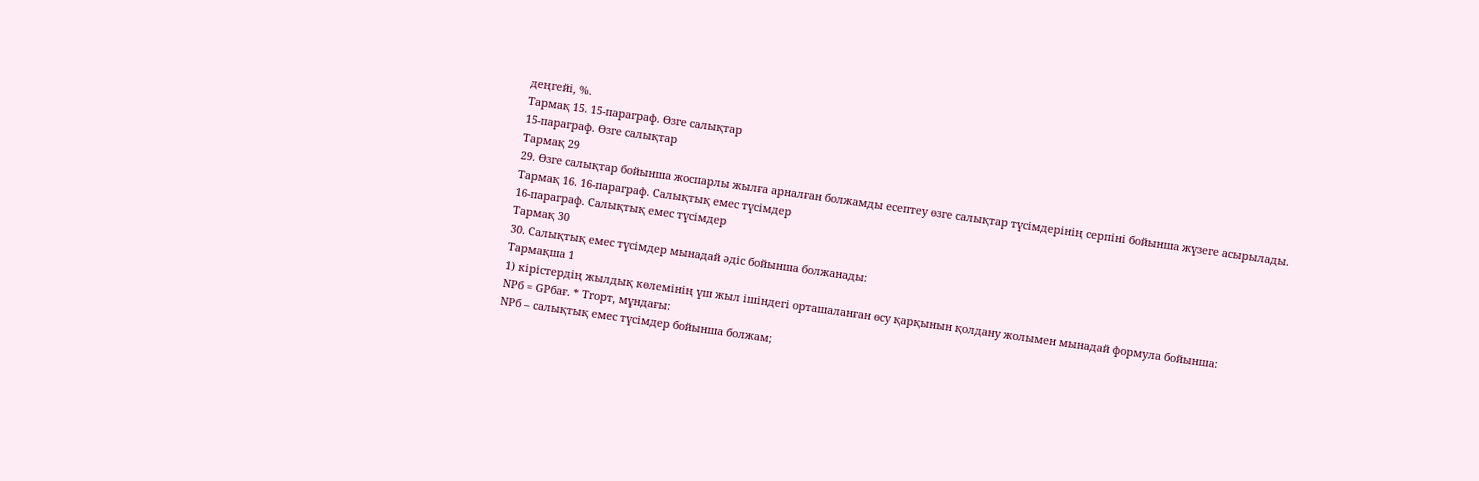деңгейі, %.
Тармақ 15. 15-параграф. Өзге салықтар
15-параграф. Өзге салықтар
Тармақ 29
29. Өзге салықтар бойынша жоспарлы жылға арналған болжамды есептеу өзге салықтар түсімдерінің серпіні бойынша жүзеге асырылады.
Тармақ 16. 16-параграф. Салықтық емес түсімдер
16-параграф. Салықтық емес түсімдер
Тармақ 30
30. Салықтық емес түсімдер мынадай әдіс бойынша болжанады:
Тармақша 1
1) кірістердің жылдық көлемінің үш жыл ішіндегі орташаланған өсу қарқынын қолдану жолымен мынадай формула бойынша:
NPб = GPбағ. * Trорт, мұндағы:
NPб – cалықтық емес түсімдер бойынша болжам;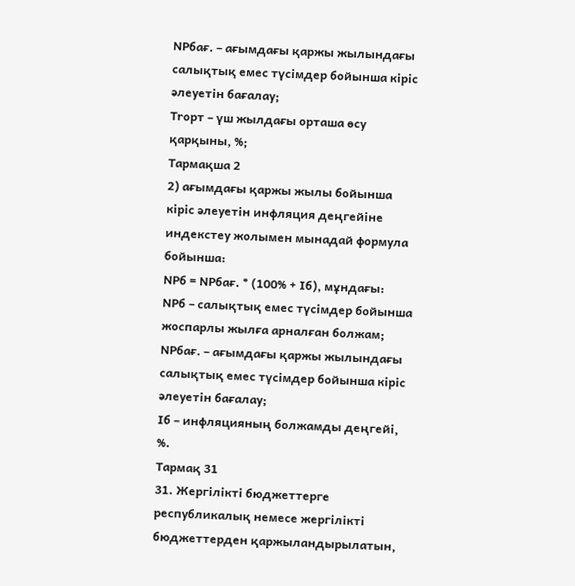NPбағ. – ағымдағы қаржы жылындағы cалықтық емес түсімдер бойынша кіріс әлеуетін бағалау;
Trорт – үш жылдағы орташа өсу қарқыны, %;
Тармақша 2
2) ағымдағы қаржы жылы бойынша кіріс әлеуетін инфляция деңгейіне индекстеу жолымен мынадай формула бойынша:
NPб = NPбағ. * (100% + Iб), мұндағы:
NPб – cалықтық емес түсімдер бойынша жоспарлы жылға арналған болжам;
NPбағ. – ағымдағы қаржы жылындағы cалықтық емес түсімдер бойынша кіріс әлеуетін бағалау;
Iб – инфляцияның болжамды деңгейі, %.
Тармақ 31
31. Жергілікті бюджеттерге республикалық немесе жергілікті бюджеттерден қаржыландырылатын,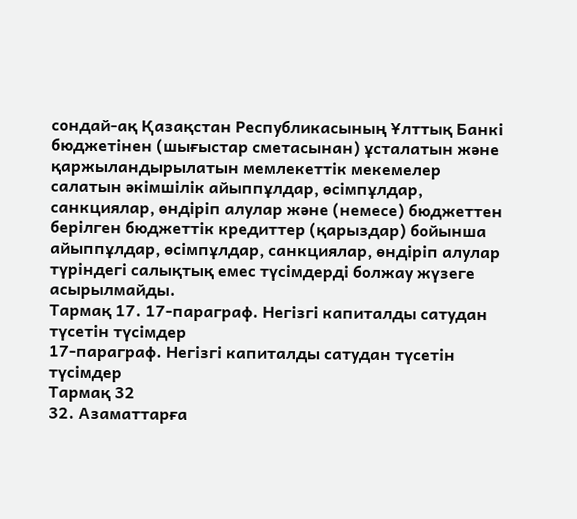сондай-ақ Қазақстан Республикасының Ұлттық Банкі бюджетінен (шығыстар сметасынан) ұсталатын және қаржыландырылатын мемлекеттік мекемелер салатын әкімшілік айыппұлдар, өсімпұлдар, санкциялар, өндіріп алулар және (немесе) бюджеттен берілген бюджеттік кредиттер (қарыздар) бойынша айыппұлдар, өсімпұлдар, санкциялар, өндіріп алулар түріндегі салықтық емес түсімдерді болжау жүзеге асырылмайды.
Тармақ 17. 17-параграф. Негізгі капиталды сатудан түсетін түсімдер
17-параграф. Негізгі капиталды сатудан түсетін түсімдер
Тармақ 32
32. Азаматтарға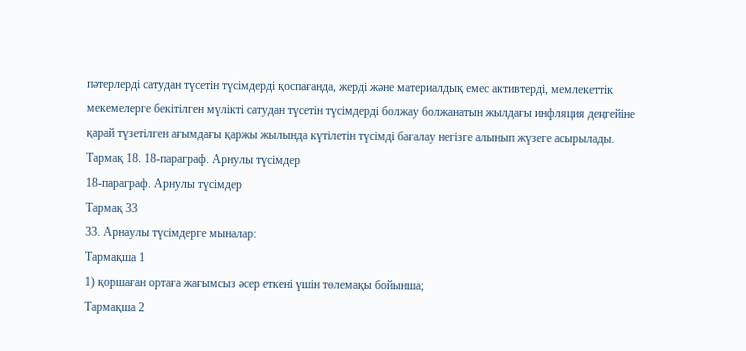пәтерлерді сатудан түсетін түсімдерді қоспағанда, жерді және материалдық емес активтерді, мемлекеттік мекемелерге бекітілген мүлікті сатудан түсетін түсімдерді болжау болжанатын жылдағы инфляция деңгейіне қарай түзетілген ағымдағы қаржы жылында күтілетін түсімді бағалау негізге алынып жүзеге асырылады.
Тармақ 18. 18-параграф. Арнулы түсімдер
18-параграф. Арнулы түсімдер
Тармақ 33
33. Арнаулы түсімдерге мыналар:
Тармақша 1
1) қоршаған ортаға жағымсыз әсер еткені үшін төлемақы бойынша;
Тармақша 2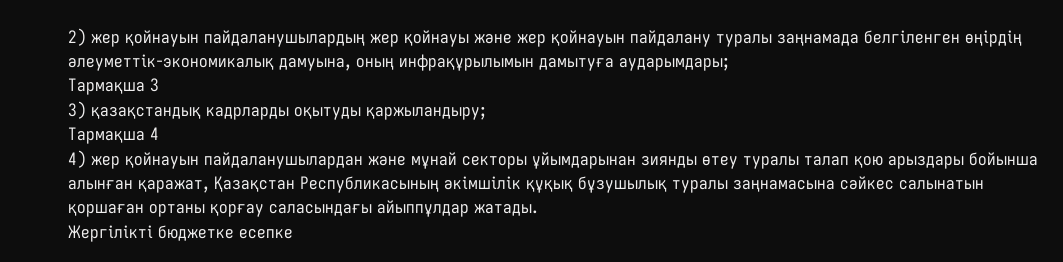2) жер қойнауын пайдаланушылардың жер қойнауы және жер қойнауын пайдалану туралы заңнамада белгіленген өңірдің әлеуметтік-экономикалық дамуына, оның инфрақұрылымын дамытуға аударымдары;
Тармақша 3
3) қазақстандық кадрларды оқытуды қаржыландыру;
Тармақша 4
4) жер қойнауын пайдаланушылардан және мұнай секторы ұйымдарынан зиянды өтеу туралы талап қою арыздары бойынша алынған қаражат, Қазақстан Республикасының әкімшілік құқық бұзушылық туралы заңнамасына сәйкес салынатын қоршаған ортаны қорғау саласындағы айыппұлдар жатады.
Жергілікті бюджетке есепке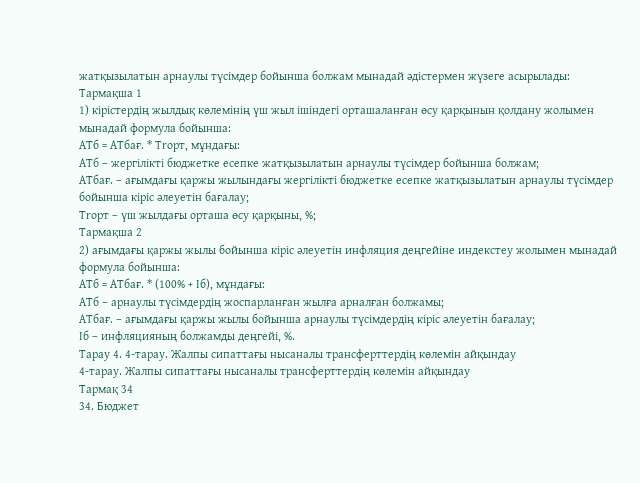жатқызылатын арнаулы түсімдер бойынша болжам мынадай әдістермен жүзеге асырылады:
Тармақша 1
1) кірістердің жылдық көлемінің үш жыл ішіндегі орташаланған өсу қарқынын қолдану жолымен мынадай формула бойынша:
АТб = АТбағ. * Trорт, мұндағы:
АТб – жергілікті бюджетке есепке жатқызылатын арнаулы түсімдер бойынша болжам;
АТбағ. – ағымдағы қаржы жылындағы жергілікті бюджетке есепке жатқызылатын арнаулы түсімдер бойынша кіріс әлеуетін бағалау;
Trорт – үш жылдағы орташа өсу қарқыны, %;
Тармақша 2
2) ағымдағы қаржы жылы бойынша кіріс әлеуетін инфляция деңгейіне индекстеу жолымен мынадай формула бойынша:
АТб = АТбағ. * (100% + Iб), мұндағы:
АТб – арнаулы түсімдердің жоспарланған жылға арналған болжамы;
АТбағ. – ағымдағы қаржы жылы бойынша арнаулы түсімдердің кіріс әлеуетін бағалау;
Iб – инфляцияның болжамды деңгейі, %.
Тарау 4. 4-тарау. Жалпы сипаттағы нысаналы трансферттердің көлемін айқындау
4-тарау. Жалпы сипаттағы нысаналы трансферттердің көлемін айқындау
Тармақ 34
34. Бюджет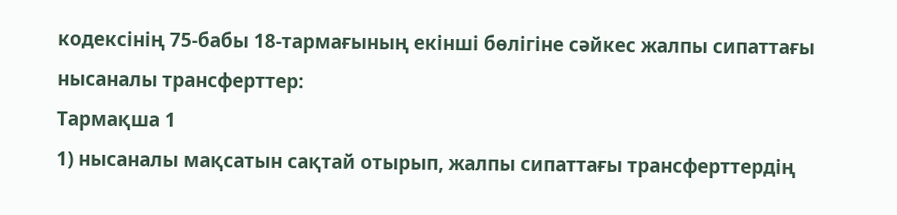кодексінің 75-бабы 18-тармағының екінші бөлігіне сәйкес жалпы сипаттағы нысаналы трансферттер:
Тармақша 1
1) нысаналы мақсатын сақтай отырып, жалпы сипаттағы трансферттердің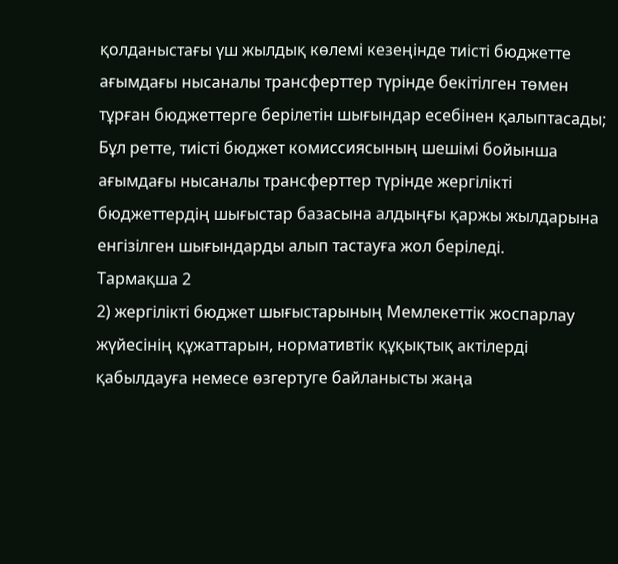қолданыстағы үш жылдық көлемі кезеңінде тиісті бюджетте ағымдағы нысаналы трансферттер түрінде бекітілген төмен тұрған бюджеттерге берілетін шығындар есебінен қалыптасады;
Бұл ретте, тиісті бюджет комиссиясының шешімі бойынша ағымдағы нысаналы трансферттер түрінде жергілікті бюджеттердің шығыстар базасына алдыңғы қаржы жылдарына енгізілген шығындарды алып тастауға жол беріледі.
Тармақша 2
2) жергілікті бюджет шығыстарының Мемлекеттік жоспарлау жүйесінің құжаттарын, нормативтік құқықтық актілерді қабылдауға немесе өзгертуге байланысты жаңа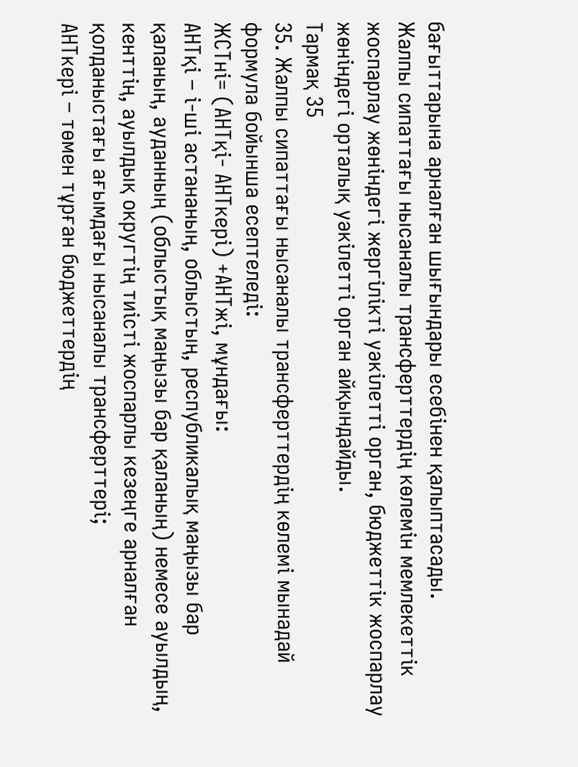бағыттарына арналған шығындары есебінен қалыптасады.
Жалпы сипаттағы нысаналы трансферттердің көлемін мемлекеттік жоспарлау жөніндегі жергілікті уәкілетті орган, бюджеттік жоспарлау жөніндегі орталық уәкілетті орган айқындайды.
Тармақ 35
35. Жалпы сипаттағы нысаналы трансферттердің көлемі мынадай формула бойынша есептеледі:
ЖСТнi= (АНТқi- АНТкері) +АНТжi, мұндағы:
АНТқі – і-ші астананың, облыстың, республикалық маңызы бар қаланың, ауданның (облыстық маңызы бар қаланың) немесе ауылдың, кенттің, ауылдық округтің тиісті жоспарлы кезеңге арналған қолданыстағы ағымдағы нысаналы трансферттері;
АНТкері – төмен тұрған бюджеттердің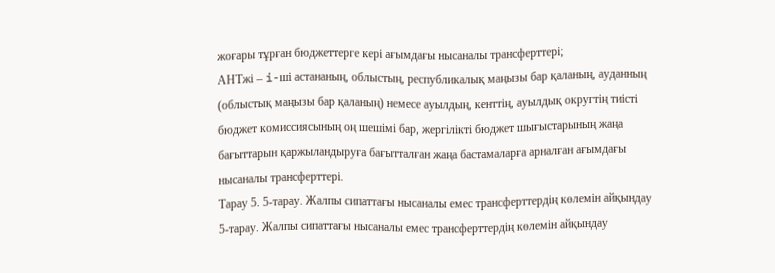жоғары тұрған бюджеттерге кері ағымдағы нысаналы трансферттері;
АНТжi – i-ші астананың, облыстың, республикалық маңызы бар қаланың, ауданның (облыстық маңызы бар қаланың) немесе ауылдың, кенттің, ауылдық округтің тиісті бюджет комиссиясының оң шешімі бар, жергілікті бюджет шығыстарының жаңа бағыттарын қаржыландыруға бағытталған жаңа бастамаларға арналған ағымдағы нысаналы трансферттері.
Тарау 5. 5-тарау. Жалпы сипаттағы нысаналы емес трансферттердің көлемін айқындау
5-тарау. Жалпы сипаттағы нысаналы емес трансферттердің көлемін айқындау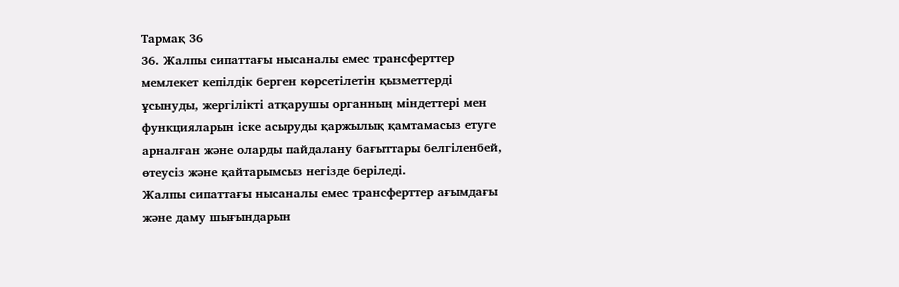Тармақ 36
36. Жалпы сипаттағы нысаналы емес трансферттер мемлекет кепілдік берген көрсетілетін қызметтерді ұсынуды, жергілікті атқарушы органның міндеттері мен функцияларын іске асыруды қаржылық қамтамасыз етуге арналған және оларды пайдалану бағыттары белгіленбей, өтеусіз және қайтарымсыз негізде беріледі.
Жалпы сипаттағы нысаналы емес трансферттер ағымдағы және даму шығындарын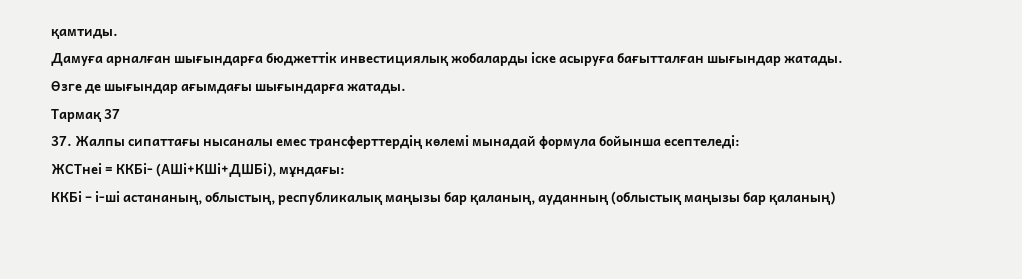қамтиды.
Дамуға арналған шығындарға бюджеттік инвестициялық жобаларды іске асыруға бағытталған шығындар жатады.
Өзге де шығындар ағымдағы шығындарға жатады.
Тармақ 37
37. Жалпы сипаттағы нысаналы емес трансферттердің көлемі мынадай формула бойынша есептеледі:
ЖСТнеi = ККБі- (АШi+КШi+ДШБi), мұндағы:
ККБі – і-ші астананың, облыстың, республикалық маңызы бар қаланың, ауданның (облыстық маңызы бар қаланың)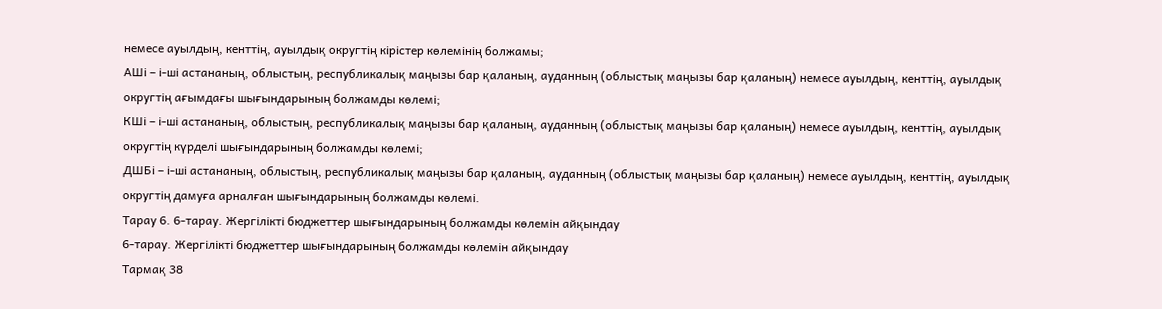немесе ауылдың, кенттің, ауылдық округтің кірістер көлемінің болжамы;
АШi – і-ші астананың, облыстың, республикалық маңызы бар қаланың, ауданның (облыстық маңызы бар қаланың) немесе ауылдың, кенттің, ауылдық округтің ағымдағы шығындарының болжамды көлемі;
КШi – і-ші астананың, облыстың, республикалық маңызы бар қаланың, ауданның (облыстық маңызы бар қаланың) немесе ауылдың, кенттің, ауылдық округтің күрделі шығындарының болжамды көлемі;
ДШБі – і-ші астананың, облыстың, республикалық маңызы бар қаланың, ауданның (облыстық маңызы бар қаланың) немесе ауылдың, кенттің, ауылдық округтің дамуға арналған шығындарының болжамды көлемі.
Тарау 6. 6-тарау. Жергілікті бюджеттер шығындарының болжамды көлемін айқындау
6-тарау. Жергілікті бюджеттер шығындарының болжамды көлемін айқындау
Тармақ 38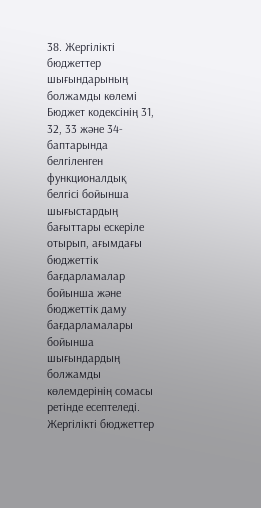38. Жергілікті бюджеттер шығындарының болжамды көлемі Бюджет кодексінің 31, 32, 33 және 34-баптарында белгіленген функционалдық белгісі бойынша шығыстардың бағыттары ескеріле отырып, ағымдағы бюджеттік бағдарламалар бойынша және бюджеттік даму бағдарламалары бойынша шығындардың болжамды көлемдерінің сомасы ретінде есептеледі.
Жергілікті бюджеттер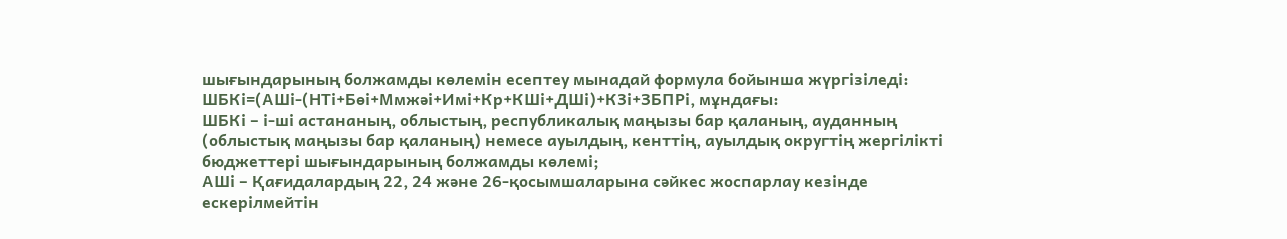шығындарының болжамды көлемін есептеу мынадай формула бойынша жүргізіледі:
ШБКi=(АШi-(НТi+Бөi+Ммжәi+Имi+Кр+КШi+ДШi)+КЗi+ЗБПРi, мұндағы:
ШБКі – і-ші астананың, облыстың, республикалық маңызы бар қаланың, ауданның (облыстық маңызы бар қаланың) немесе ауылдың, кенттің, ауылдық округтің жергілікті бюджеттері шығындарының болжамды көлемі;
АШi – Қағидалардың 22, 24 және 26-қосымшаларына сәйкес жоспарлау кезінде ескерілмейтін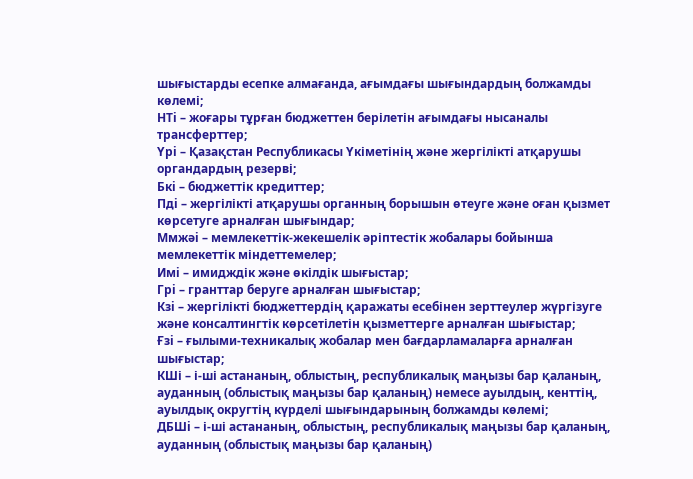шығыстарды есепке алмағанда, ағымдағы шығындардың болжамды көлемі;
НТi – жоғары тұрған бюджеттен берілетін ағымдағы нысаналы трансферттер;
Үрi – Қазақстан Республикасы Үкіметінің және жергілікті атқарушы органдардың резерві;
Бкi – бюджеттік кредиттер;
Пдi – жергілікті атқарушы органның борышын өтеуге және оған қызмет көрсетуге арналған шығындар;
Ммжәi – мемлекеттік-жекешелік әріптестік жобалары бойынша мемлекеттік міндеттемелер;
Имi – имидждік және өкілдік шығыстар;
Грi – гранттар беруге арналған шығыстар;
Кзi – жергілікті бюджеттердің қаражаты есебінен зерттеулер жүргізуге және консалтингтік көрсетілетін қызметтерге арналған шығыстар;
Ғзi – ғылыми-техникалық жобалар мен бағдарламаларға арналған шығыстар;
КШі – і-ші астананың, облыстың, республикалық маңызы бар қаланың, ауданның (облыстық маңызы бар қаланың) немесе ауылдың, кенттің, ауылдық округтің күрделі шығындарының болжамды көлемі;
ДБШi – і-ші астананың, облыстың, республикалық маңызы бар қаланың, ауданның (облыстық маңызы бар қаланың)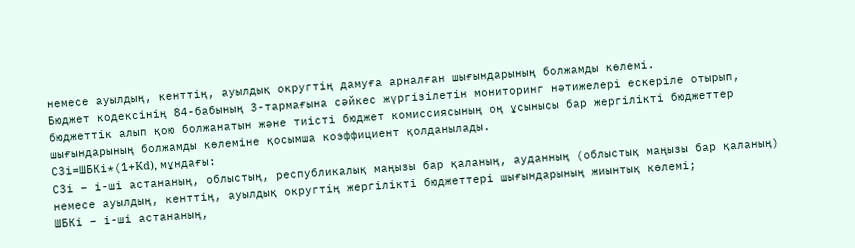немесе ауылдың, кенттің, ауылдық округтің дамуға арналған шығындарының болжамды көлемі.
Бюджет кодексінің 84-бабының 3-тармағына сәйкес жүргізілетін мониторинг нәтижелері ескеріле отырып, бюджеттік алып қою болжанатын және тиісті бюджет комиссиясының оң ұсынысы бар жергілікті бюджеттер шығындарының болжамды көлеміне қосымша коэффициент қолданылады.
СЗi=ШБКi*(1+Kd), мұндағы:
СЗi – і-ші астананың, облыстың, республикалық маңызы бар қаланың, ауданның (облыстық маңызы бар қаланың) немесе ауылдың, кенттің, ауылдық округтің жергілікті бюджеттері шығындарының жиынтық көлемі;
ШБКi – і-ші астананың,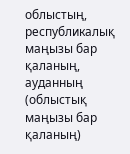облыстың, республикалық маңызы бар қаланың, ауданның (облыстық маңызы бар қаланың)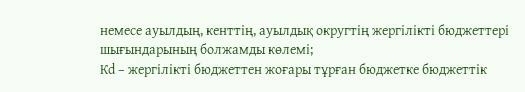немесе ауылдың, кенттің, ауылдық округтің жергілікті бюджеттері шығындарының болжамды көлемі;
Кd – жергілікті бюджеттен жоғары тұрған бюджетке бюджеттік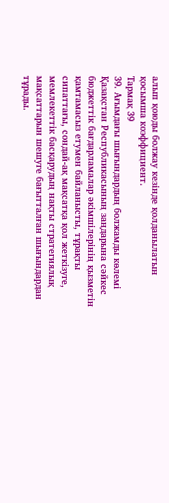алып қоюды болжау кезінде қолданылатын қосымша коэффициент.
Тармақ 39
39. Ағымдағы шығындардың болжамды көлемі Қазақстан Республикасының заңдарына сәйкес бюджеттік бағдарламалар әкімшілерінің қызметін қамтамасыз етумен байланысты, тұрақты сипаттағы, сондай-ақ мақсатқа қол жеткізуге, мемлекеттік басқарудың нақты стратегиялық мақсаттарын шешуге бағытталған шығындардан тұрады.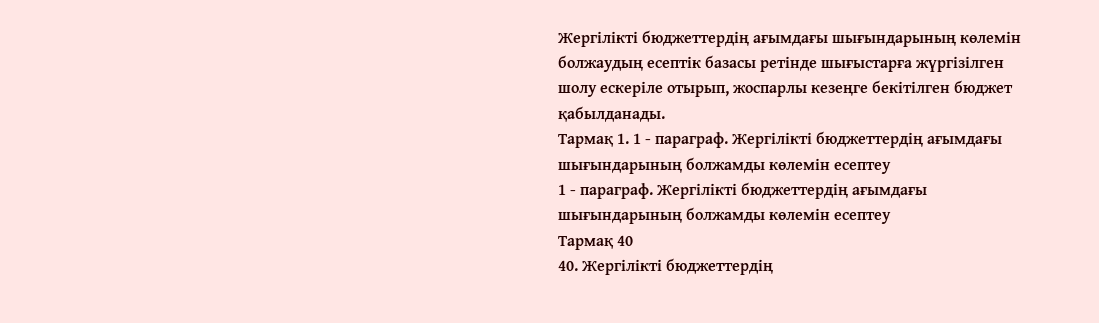Жергілікті бюджеттердің ағымдағы шығындарының көлемін болжаудың есептік базасы ретінде шығыстарға жүргізілген шолу ескеріле отырып, жоспарлы кезеңге бекітілген бюджет қабылданады.
Тармақ 1. 1 - параграф. Жергілікті бюджеттердің ағымдағы шығындарының болжамды көлемін есептеу
1 - параграф. Жергілікті бюджеттердің ағымдағы шығындарының болжамды көлемін есептеу
Тармақ 40
40. Жергілікті бюджеттердің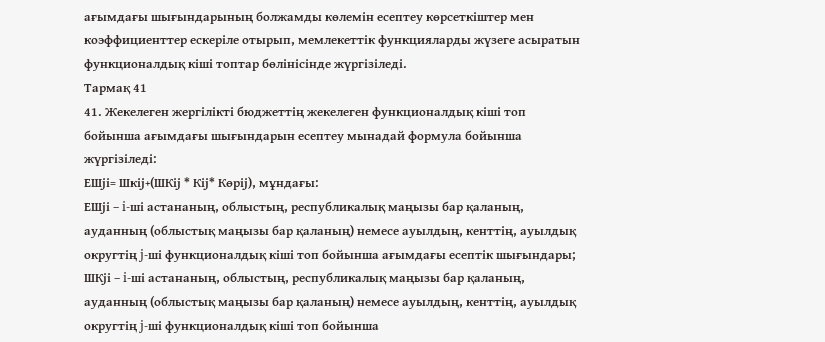ағымдағы шығындарының болжамды көлемін есептеу көрсеткіштер мен коэффициенттер ескеріле отырып, мемлекеттік функцияларды жүзеге асыратын функционалдық кіші топтар бөлінісінде жүргізіледі.
Тармақ 41
41. Жекелеген жергілікті бюджеттің жекелеген функционалдық кіші топ бойынша ағымдағы шығындарын есептеу мынадай формула бойынша жүргізіледі:
ЕШji= Шкij+(ШКij * Кij* Көрij), мұндағы:
ЕШjі – i-ші астананың, облыстың, республикалық маңызы бар қаланың, ауданның (облыстық маңызы бар қаланың) немесе ауылдың, кенттің, ауылдық округтің j-ші функционалдық кіші топ бойынша ағымдағы есептік шығындары;
ШКji – i-ші астананың, облыстың, республикалық маңызы бар қаланың, ауданның (облыстық маңызы бар қаланың) немесе ауылдың, кенттің, ауылдық округтің j-ші функционалдық кіші топ бойынша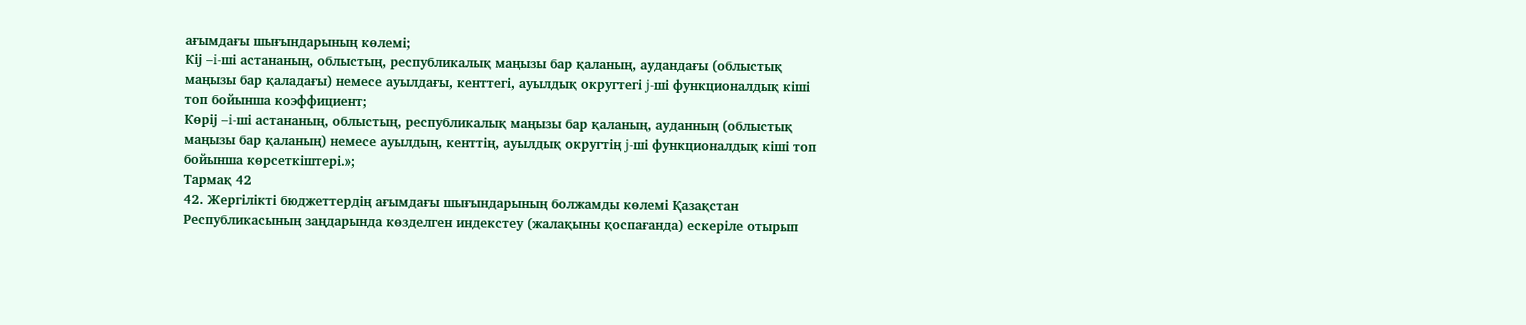ағымдағы шығындарының көлемі;
Кij –i-ші астананың, облыстың, республикалық маңызы бар қаланың, аудандағы (облыстық маңызы бар қаладағы) немесе ауылдағы, кенттегі, ауылдық округтегі j-ші функционалдық кіші топ бойынша коэффициент;
Көрij –i-ші астананың, облыстың, республикалық маңызы бар қаланың, ауданның (облыстық маңызы бар қаланың) немесе ауылдың, кенттің, ауылдық округтің j-ші функционалдық кіші топ бойынша көрсеткіштері.»;
Тармақ 42
42. Жергілікті бюджеттердің ағымдағы шығындарының болжамды көлемі Қазақстан Республикасының заңдарында көзделген индекстеу (жалақыны қоспағанда) ескеріле отырып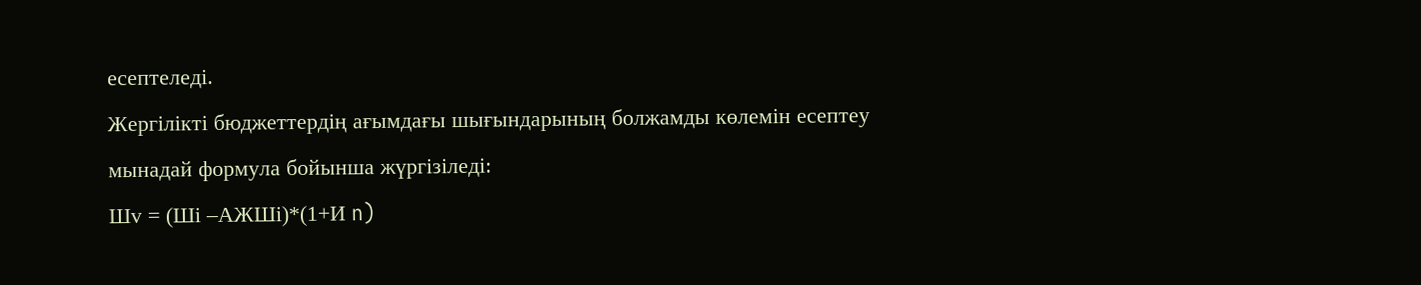есептеледі.
Жергілікті бюджеттердің ағымдағы шығындарының болжамды көлемін есептеу мынадай формула бойынша жүргізіледі:
Шv = (Шi –АЖШi)*(1+И n)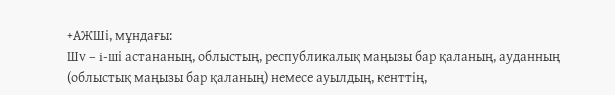+АЖШi, мұндағы:
Шv – i-ші астананың, облыстың, республикалық маңызы бар қаланың, ауданның (облыстық маңызы бар қаланың) немесе ауылдың, кенттің,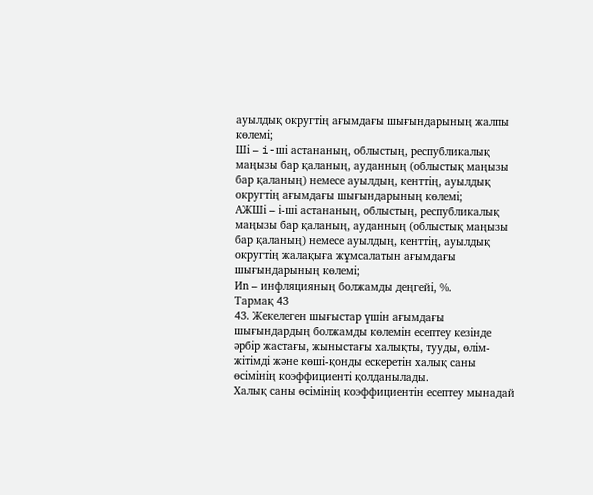ауылдық округтің ағымдағы шығындарының жалпы көлемі;
Шi – i-ші астананың, облыстың, республикалық маңызы бар қаланың, ауданның (облыстық маңызы бар қаланың) немесе ауылдың, кенттің, ауылдық округтің ағымдағы шығындарының көлемі;
АЖШі – і-ші астананың, облыстың, республикалық маңызы бар қаланың, ауданның (облыстық маңызы бар қаланың) немесе ауылдың, кенттің, ауылдық округтің жалақыға жұмсалатын ағымдағы шығындарының көлемі;
Иn – инфляцияның болжамды деңгейі, %.
Тармақ 43
43. Жекелеген шығыстар үшін ағымдағы шығындардың болжамды көлемін есептеу кезінде әрбір жастағы, жыныстағы халықты, тууды, өлім-жітімді және көші-қонды ескеретін халық саны өсімінің коэффициенті қолданылады.
Халық саны өсімінің коэффициентін есептеу мынадай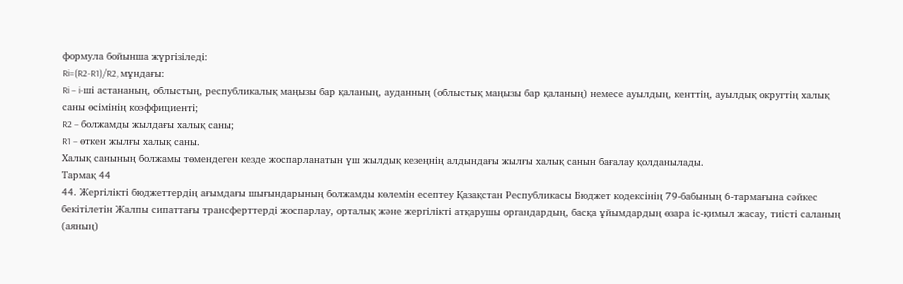формула бойынша жүргізіледі:
Ri=(R2-R1)/R2, мұндағы:
Ri – i-ші астананың, облыстың, республикалық маңызы бар қаланың, ауданның (облыстық маңызы бар қаланың) немесе ауылдың, кенттің, ауылдық округтің халық саны өсімінің коэффициенті;
R2 – болжамды жылдағы халық саны;
R1 – өткен жылғы халық саны.
Халық санының болжамы төмендеген кезде жоспарланатын үш жылдық кезеңнің алдындағы жылғы халық санын бағалау қолданылады.
Тармақ 44
44. Жергілікті бюджеттердің ағымдағы шығындарының болжамды көлемін есептеу Қазақстан Республикасы Бюджет кодексінің 79-бабының 6-тармағына сәйкес бекітілетін Жалпы сипаттағы трансферттерді жоспарлау, орталық және жергілікті атқарушы органдардың, басқа ұйымдардың өзара іс-қимыл жасау, тиісті саланың (аяның)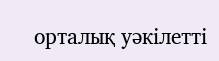орталық уәкілетті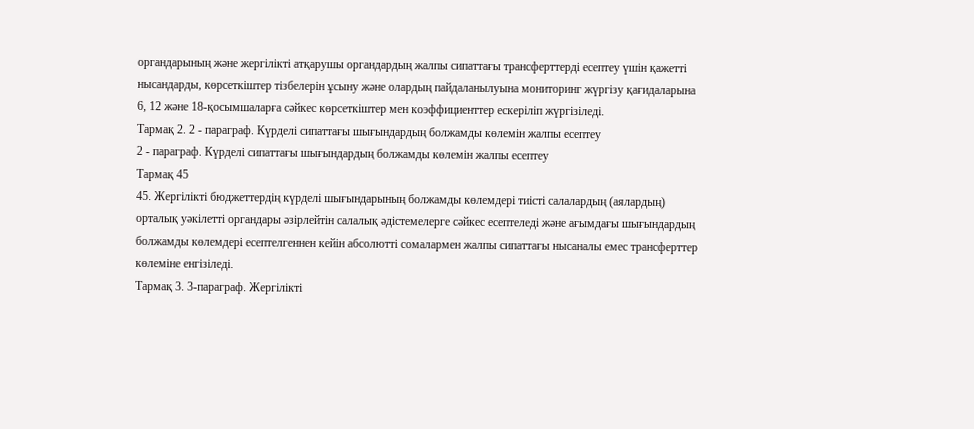органдарының және жергілікті атқарушы органдардың жалпы сипаттағы трансферттерді есептеу үшін қажетті нысандарды, көрсеткіштер тізбелерін ұсыну және олардың пайдаланылуына мониторинг жүргізу қағидаларына 6, 12 және 18-қосымшаларға сәйкес көрсеткіштер мен коэффициенттер ескеріліп жүргізіледі.
Тармақ 2. 2 - параграф. Күрделі сипаттағы шығындардың болжамды көлемін жалпы есептеу
2 - параграф. Күрделі сипаттағы шығындардың болжамды көлемін жалпы есептеу
Тармақ 45
45. Жергілікті бюджеттердің күрделі шығындарының болжамды көлемдері тиісті салалардың (аялардың) орталық уәкілетті органдары әзірлейтін салалық әдістемелерге сәйкес есептеледі және ағымдағы шығындардың болжамды көлемдері есептелгеннен кейін абсолютті сомалармен жалпы сипаттағы нысаналы емес трансферттер көлеміне енгізіледі.
Тармақ 3. 3-параграф. Жергілікті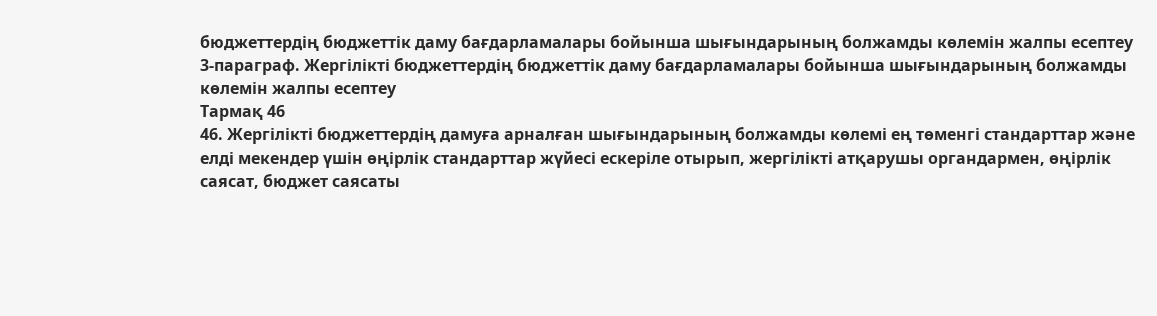бюджеттердің бюджеттік даму бағдарламалары бойынша шығындарының болжамды көлемін жалпы есептеу
3-параграф. Жергілікті бюджеттердің бюджеттік даму бағдарламалары бойынша шығындарының болжамды көлемін жалпы есептеу
Тармақ 46
46. Жергілікті бюджеттердің дамуға арналған шығындарының болжамды көлемі ең төменгі стандарттар және елді мекендер үшін өңірлік стандарттар жүйесі ескеріле отырып, жергілікті атқарушы органдармен, өңірлік саясат, бюджет саясаты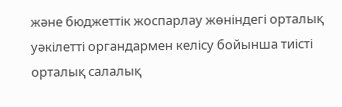және бюджеттік жоспарлау жөніндегі орталық уәкілетті органдармен келісу бойынша тиісті орталық салалық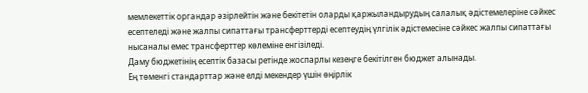мемлекеттік органдар әзірлейтін және бекітетін оларды қаржыландырудың салалық әдістемелеріне сәйкес есептеледі және жалпы сипаттағы трансферттерді есептеудің үлгілік әдістемесіне сәйкес жалпы сипаттағы нысаналы емес трансферттер көлеміне енгізіледі.
Даму бюджетінің есептік базасы ретінде жоспарлы кезеңге бекітілген бюджет алынады.
Ең төменгі стандарттар және елді мекендер үшін өңірлік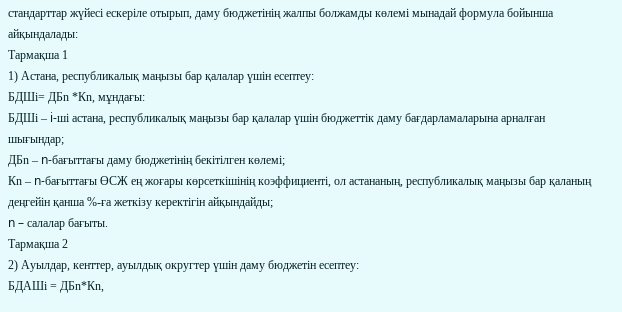стандарттар жүйесі ескеріле отырып, даму бюджетінің жалпы болжамды көлемі мынадай формула бойынша айқындалады:
Тармақша 1
1) Астана, республикалық маңызы бар қалалар үшін есептеу:
БДШi= ДБn *Кn, мұндағы:
БДШi – i-ші астана, республикалық маңызы бар қалалар үшін бюджеттік даму бағдарламаларына арналған шығындар;
ДБn – n-бағыттағы даму бюджетінің бекітілген көлемі;
Кn – n-бағыттағы ӨСЖ ең жоғары көрсеткішінің коэффициенті, ол астананың, республикалық маңызы бар қаланың деңгейін қанша %-ға жеткізу керектігін айқындайды;
n – салалар бағыты.
Тармақша 2
2) Ауылдар, кенттер, ауылдық округтер үшін даму бюджетін есептеу:
БДАШi = ДБn*Кn,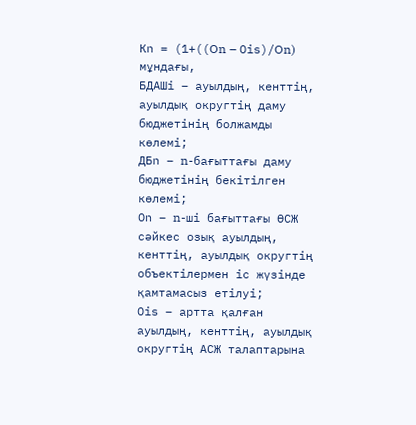Кn = (1+((On – Оis)/On) мұндағы,
БДАШi – ауылдың, кенттің, ауылдық округтің даму бюджетінің болжамды көлемі;
ДБn – n-бағыттағы даму бюджетінің бекітілген көлемі;
Оn – n-ші бағыттағы ӨСЖ сәйкес озық ауылдың, кенттің, ауылдық округтің объектілермен іс жүзінде қамтамасыз етілуі;
Оis – артта қалған ауылдың, кенттің, ауылдық округтің АСЖ талаптарына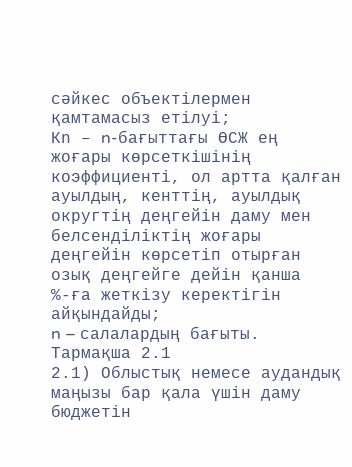сәйкес объектілермен қамтамасыз етілуі;
Кn – n-бағыттағы ӨСЖ ең жоғары көрсеткішінің коэффициенті, ол артта қалған ауылдың, кенттің, ауылдық округтің деңгейін даму мен белсенділіктің жоғары деңгейін көрсетіп отырған озық деңгейге дейін қанша %-ға жеткізу керектігін айқындайды;
n – салалардың бағыты.
Тармақша 2.1
2.1) Облыстық немесе аудандық маңызы бар қала үшін даму бюджетін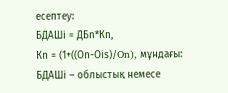есептеу:
БДАШi = ДБn*Кn,
Кn = (1+((Оn-Оis)/On), мұндағы:
БДАШi – облыстық немесе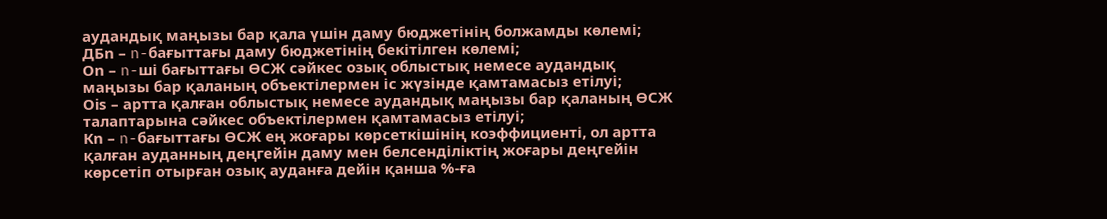аудандық маңызы бар қала үшін даму бюджетінің болжамды көлемі;
ДБn – n-бағыттағы даму бюджетінің бекітілген көлемі;
Оn – n-ші бағыттағы ӨСЖ сәйкес озық облыстық немесе аудандық маңызы бар қаланың объектілермен іс жүзінде қамтамасыз етілуі;
Оis – артта қалған облыстық немесе аудандық маңызы бар қаланың ӨСЖ талаптарына сәйкес объектілермен қамтамасыз етілуі;
Кn – n-бағыттағы ӨСЖ ең жоғары көрсеткішінің коэффициенті, ол артта қалған ауданның деңгейін даму мен белсенділіктің жоғары деңгейін көрсетіп отырған озық ауданға дейін қанша %-ға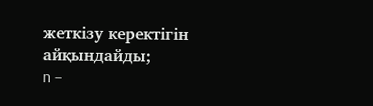жеткізу керектігін айқындайды;
n –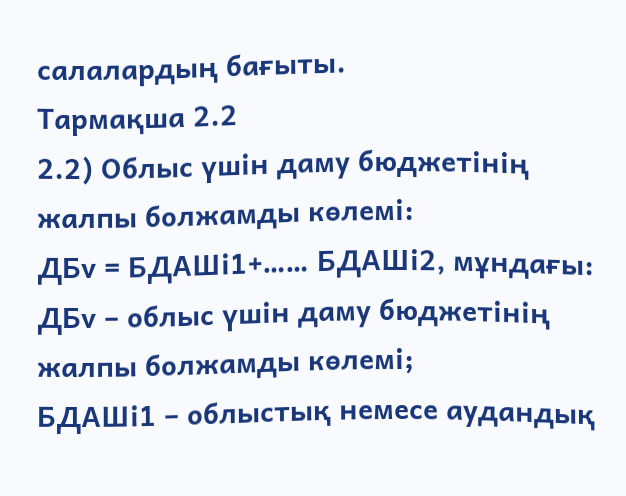салалардың бағыты.
Тармақша 2.2
2.2) Облыс үшін даму бюджетінің жалпы болжамды көлемі:
ДБv = БДАШi1+…… БДАШi2, мұндағы:
ДБv – облыс үшін даму бюджетінің жалпы болжамды көлемі;
БДАШi1 – облыстық немесе аудандық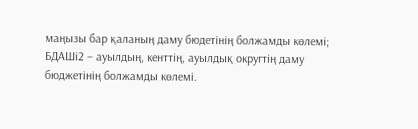маңызы бар қаланың даму бюдетінің болжамды көлемі;
БДАШi2 – ауылдың, кенттің, ауылдық округтің даму бюджетінің болжамды көлемі.